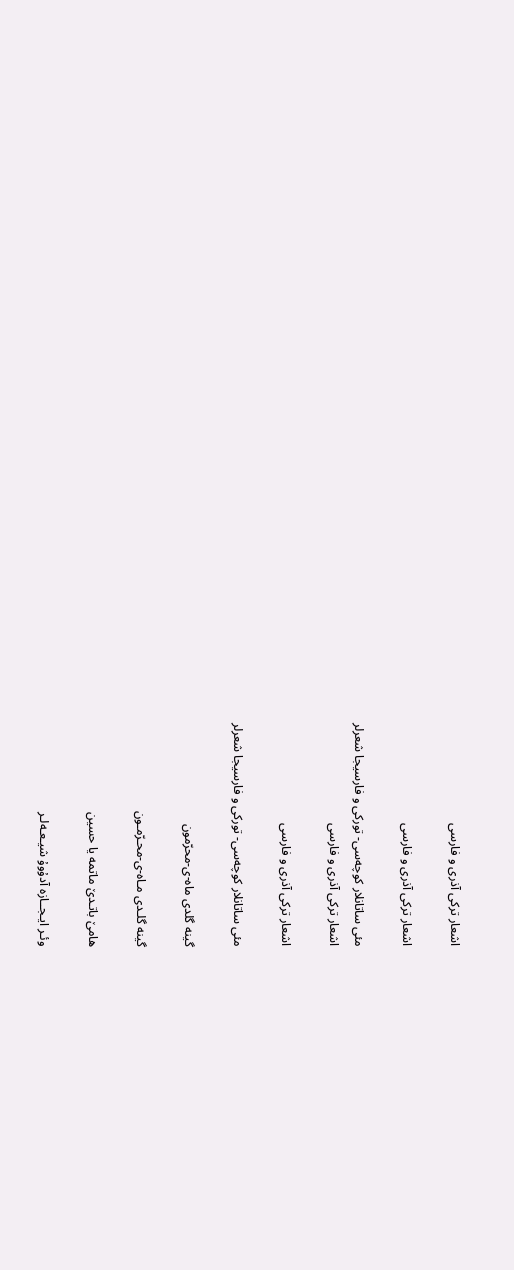اشعار ترکی آذری و فارسی

اشعار ترکی آذری و فارسی

مئی ساتانلار کوچه‌سی- تورکی و فارسیجا شعرلر
اشعار ترکی آذری و فارسی

اشعار ترکی آذری و فارسی

مئی ساتانلار کوچه‌سی- تورکی و فارسیجا شعرلر

گینه گلدی ماه-ی-محرّمون

گینه گلـدی مـاه-ی-محـرّمـون

هامێ باتـدێ ماتمه یا حسین

وئـر ایـجــازه آدۇوۇ شیـعـه‌لـر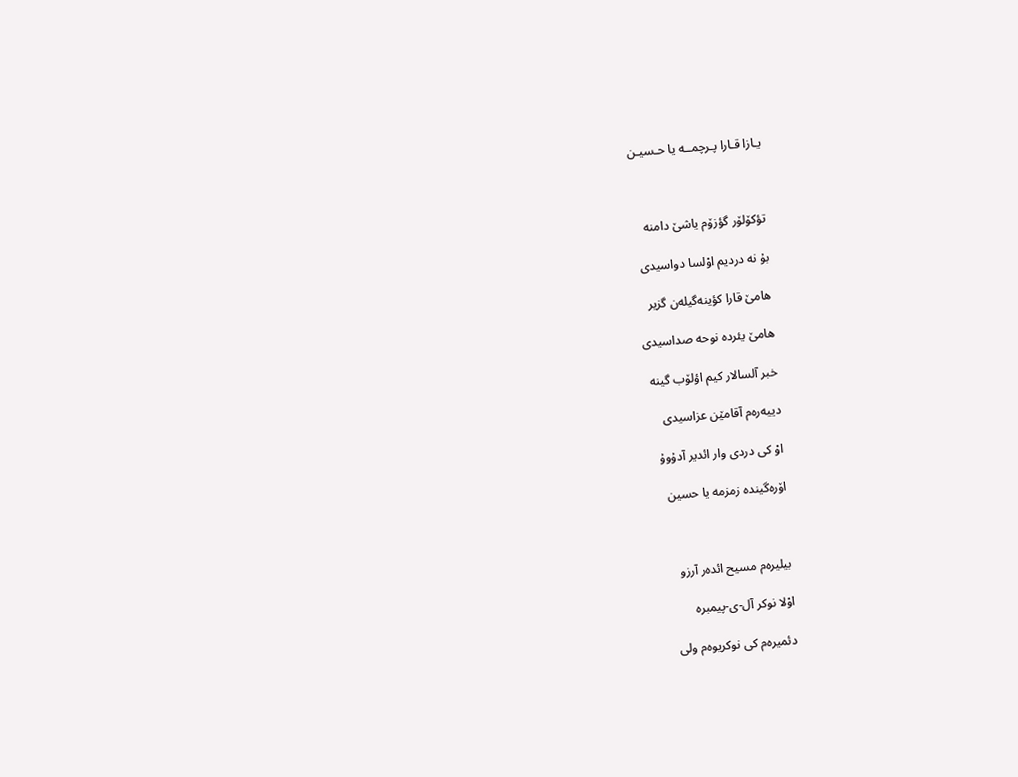یـازا قـارا پـرچمــه یا حـسیـن



تؤکۆلۆر گؤزۆم یاشێ دامنه

بۇ نه دردیم اوْلسا دواسیدی

هامێ قارا کؤینه‌گیله‌ن گزیر

هامێ یئرده نوحه صداسیدی

خبر آلسالار کیم اؤلۆب گینه

دییه‌ره‌م آقامێن عزاسیدی

اوْ کی دردی وار ائدیر آدۇوۇ

اۆره‌گینده زمزمه یا حسین



بیلیره‌م مسیح ائده‌ر آرزو

اوْلا نوکر آل-ی-پیمبره

دئمیره‌م کی نوکریوه‌م ولی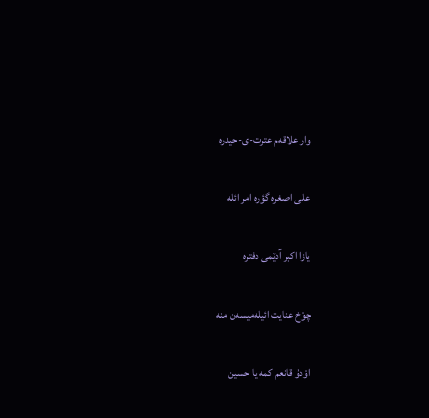وار علاقه‌م عترت-ی-حیدره

علی اصغره گؤره امر ائله

یازا اکبر آدێمی دفتره

چوْخ عنایت ائیله‌میسه‌ن منه

اوْدۇ قانعم کمه یا حسین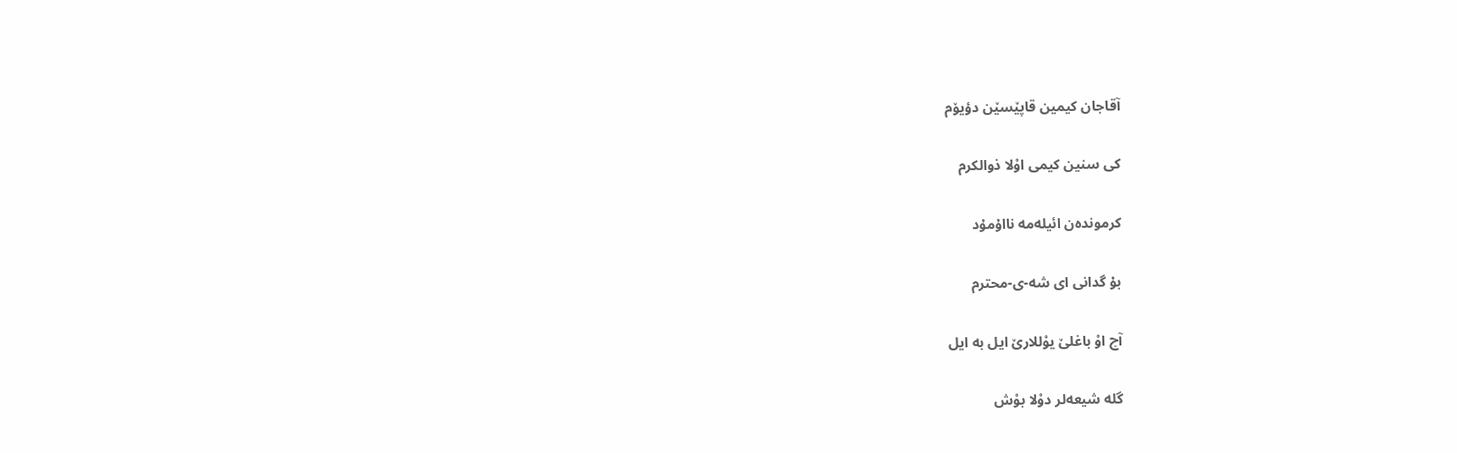آقاجان کیمین قاپێسێن دؤیۆم

کی سنین کیمی اوْلا ذوالکرم

کرمونده‌ن ائیله‌مه نااۇمۇد

بۇ گدانی ای شه-ی-محترم

آچ اوْ باغلێ یوْللارێ ایل به ایل

گله شیعه‌لر دوْلا بوْش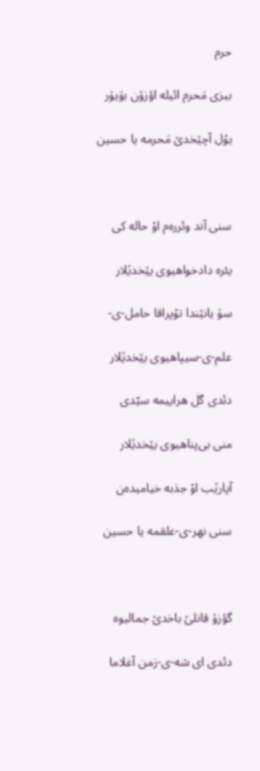حرم

بیزی مَحرم ائیله اؤزۆن بۇیۇر

یوْل آچێخدێ مَحرمه یا حسین



سنی آند وئرره‌م اوْ حاله کی

یئره دادخواهیوی یێخدێلار

سۇ یانێندا توْپراقا حامل-ی-

علم-ی-سیپاهیوی یێخدێلار

دئدی گل هراییمه سیّدی

منی بی‌پناهیوی یێخدێلار

آپارێب اوْ جذبه خیامیده‌ن

سنی نهر-ی-علقمه یا حسین



گؤزۆ قانلێ باخدێ جمالیوه

دئدی ای شه-ی-زمن آغلاما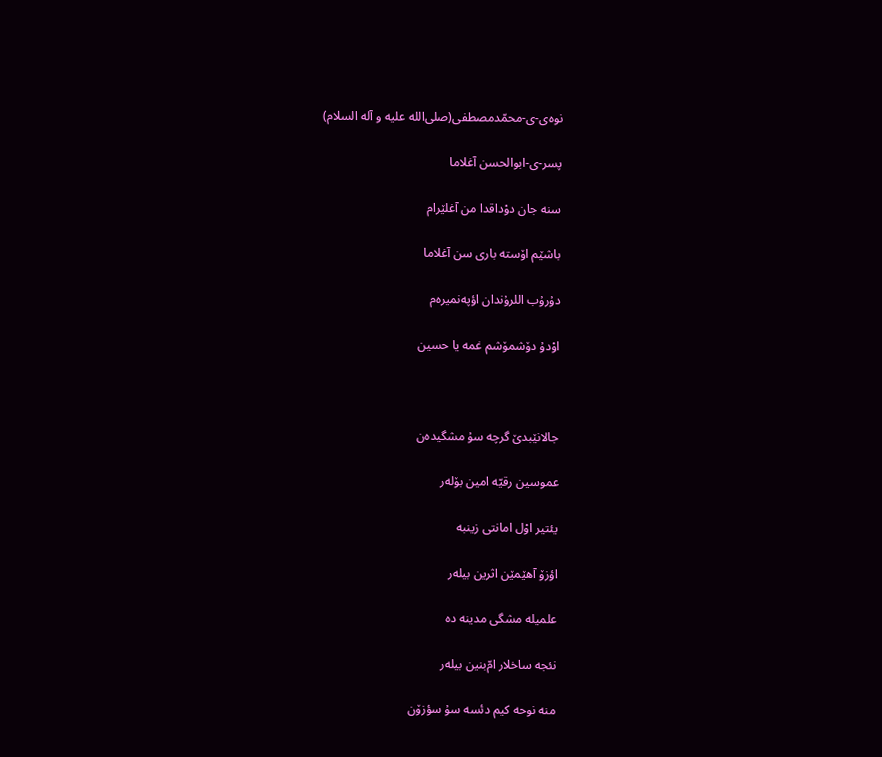نوه‌ی-ی-محمّدمصطفی(صلی‌الله علیه و آله السلام)

پسر-ی-ابوالحسن آغلاما

سنه جان دوْداقدا من آغلێرام

باشێم اۆسته باری سن آغلاما

دۇرۇب اللرۇندان اؤپه‌نمیره‌م

اوْدۇ دۆشمۆشم غمه یا حسین



جالانێبدێ گرچه سۇ مشگیده‌ن

عموسین رقیّه امین بۆله‌ر

یئتیر اوْل امانتی زینبه

اؤزۆ آهێمێن اثرین بیله‌ر

علمیله مشگی مدینه ده

نئجه ساخلار امّ‌بنین بیله‌ر

منه نوحه کیم دئسه سۇ سؤزۆن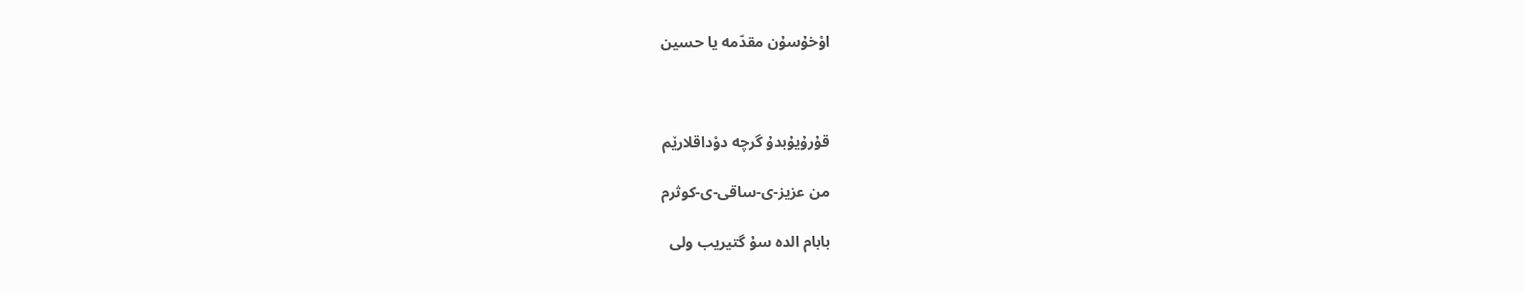اوْخۇسۇن مقدّمه یا حسین



قۇرۇیۇبدۇ گرچه دوْداقلارێم

من عزیز-ی-ساقی-ی-کوثرم

بابام الده سۇ گتیریب ولی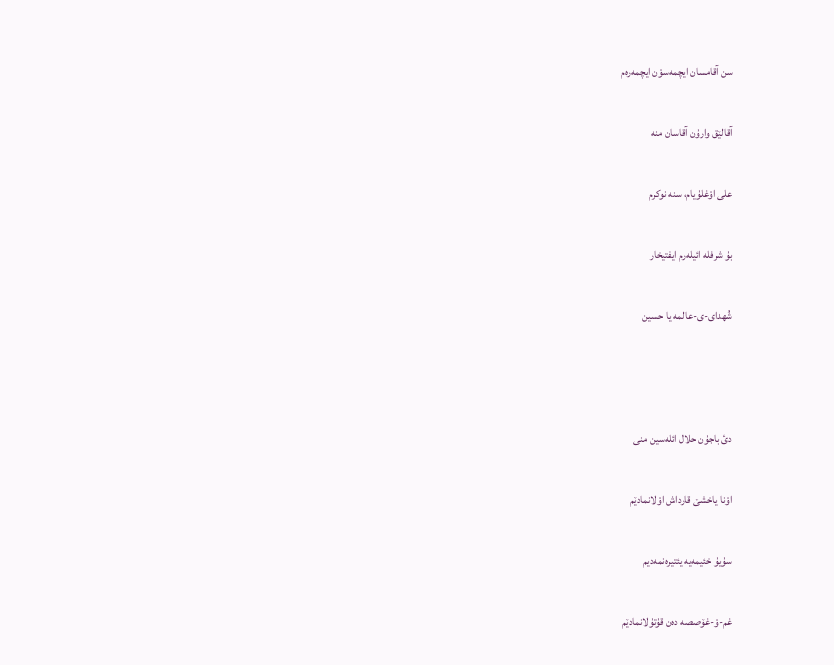سن آقامسان ایچمه‌سوْن ایچمه‌ره‌م

آقالێق وارۇن آقاسان منه

علی اوْغلۇیام، سنه نوکرم

بۇ شرفله ائیله‌رم ایفتیخار

شُهدای-ی-عالمه یا حسین



دئ باجۇن حلال ائله‌سین منی

اوْنا یاخشێ قارداش اوْلانمادێم

سۇیۇ خئیمه‌یه یئتیره‌نمه‌دیم

غم-وْ-غۆصصه ده‌ن قۇتۇلانمادێم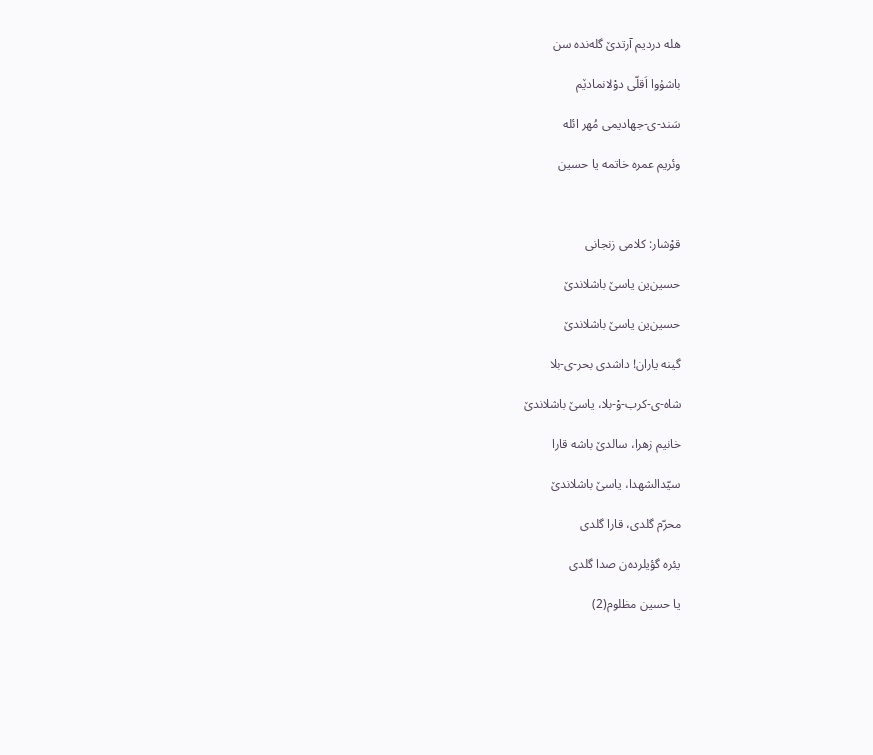هله دردیم آرتدێ گله‌نده سن

باشۇوا اَقلّی دوْلانمادێم

سَند-ی-جهادیمی مُهر ائله

وئریم عمره خاتمه یا حسین



قوْشار: کلامی زنجانی

حسین‌ین یاسێ باشلاندێ

حسین‌ین یاسێ باشلاندێ

گینه یاران! داشدی بحر-ی-بلا

شاه-ی-کرب-وْ-بلا، یاسێ باشلاندێ

خانیم زهرا، سالدێ باشه قارا

سیّدالشهدا، یاسێ باشلاندێ

محرّم گلدی، قارا گلدی

یئره گؤیلرده‌ن صدا گلدی

یا حسین مظلوم(2)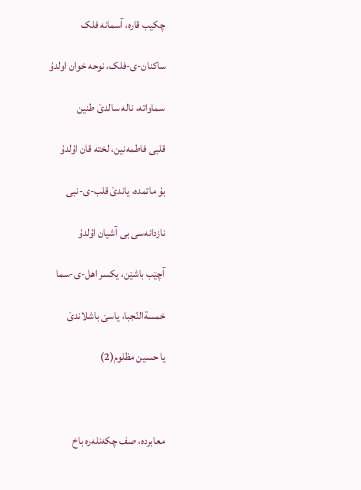چکیب قاره، آسمانه فلک

ساکنان-ی-فلک، نوحه خوان اولدۇ

سماواته، ناله سالدێ طنین

قلبی فاطمه‌نین، لخته قان اۇلدۇ

بۇ ماتمده، یاندێ قلب-ی-نبی

نازدانه‌سی بی آشیان اۇلدۇ

آچێب باشێن، یکسر اهل-ی-سما

خمسة‌النّجبا، یاسێ باشلاندێ

یا حسین مظلوم(2)



معابرده، صف چکه‌نله‌ره باخ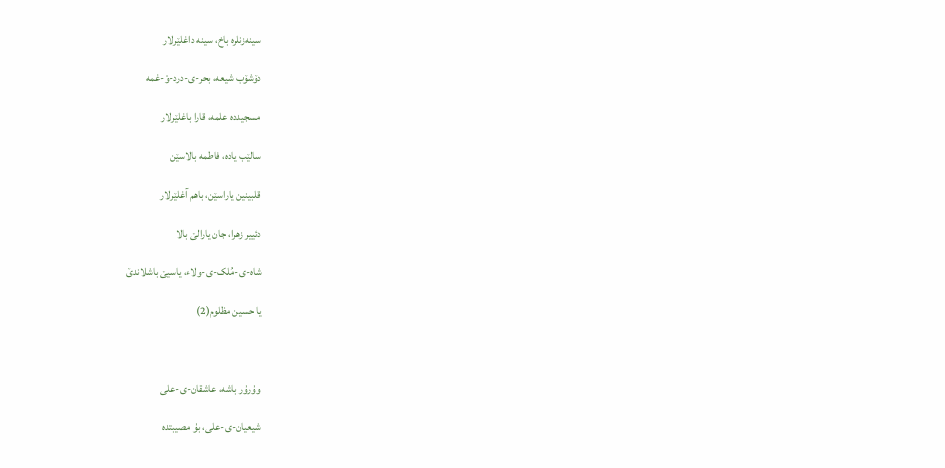سینه‌زنلره باخ، سینه داغلێرلار

دۆشۆب شیعه، بحر-ی-درد-وْ-غمه

مسجیدده علمه، قارا باغلێرلار

سالێب یاده، فاطمه بالاسێن

قلبینین یاراسێن، باهم آغلێرلار

دئییر زهرا، جان یارالێ بالا

شاه-ی-مُلک-ی-ولاء، یاسیێ باشلاندێ

یا حسین مظلوم(2)



وۇرۇر باشه، عاشقان-ی-علی

شیعیان-ی-علی، بۇ مصیبتده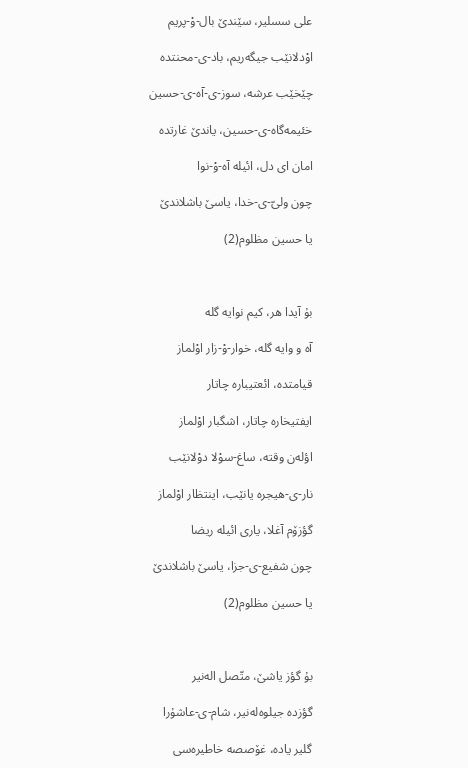علی سسلیر، سێندێ بال-وْ-پریم

اوْدلانێب جیگه‌ریم، باد-ی-محنتده

چێخێب عرشه، سوز-ی-آه-ی-حسین

خئیمه‌گاه-ی-حسین، یاندێ غارتده

امان ای دل، ائیله آه-وْ-نوا

چون ولیّ-ی-خدا، یاسێ باشلاندێ

یا حسین مظلوم(2)



بۇ آیدا هر، کیم نوایه گله

آه و وایه گله، خوار-وْ-زار اوْلماز

قیامتده، ائعتیباره چاتار

ایفتیخاره چاتار، اشگبار اوْلماز

اؤله‌ن وقته، ساغ-سوْلا دوْلانێب

نار-ی-هیجره یانێب، اینتظار اوْلماز

گؤزۆم آغلا، یاری ائیله ریضا

چون شفیع-ی-جزا، یاسێ باشلاندێ

یا حسین مظلوم(2)



بۇ گؤز یاشێ، متّصل اله‌نیر

گؤزده جیلوه‌له‌نیر، شام-ی-عاشۇرا

گلیر یاده، غۆصصه خاطیره‌سی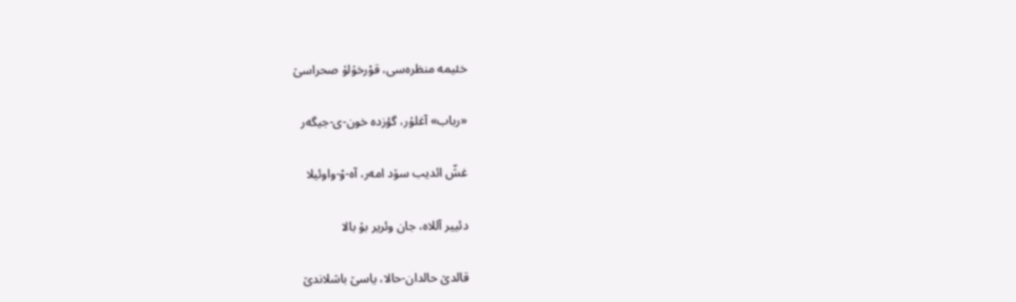خئیمه منظره‌سی، قوْرخۇلۇ صحراسێ

«رباب» آغلۇر، گؤزده خون-ی-جیگه‌ر

غشّ ائدیب سۆد امه‌ر، آه-وْ-واوئیلا

دئییر آللاه، جان وئریر بۇ بالا

قالدێ حالدان-حالا، یاسێ باشلاندێ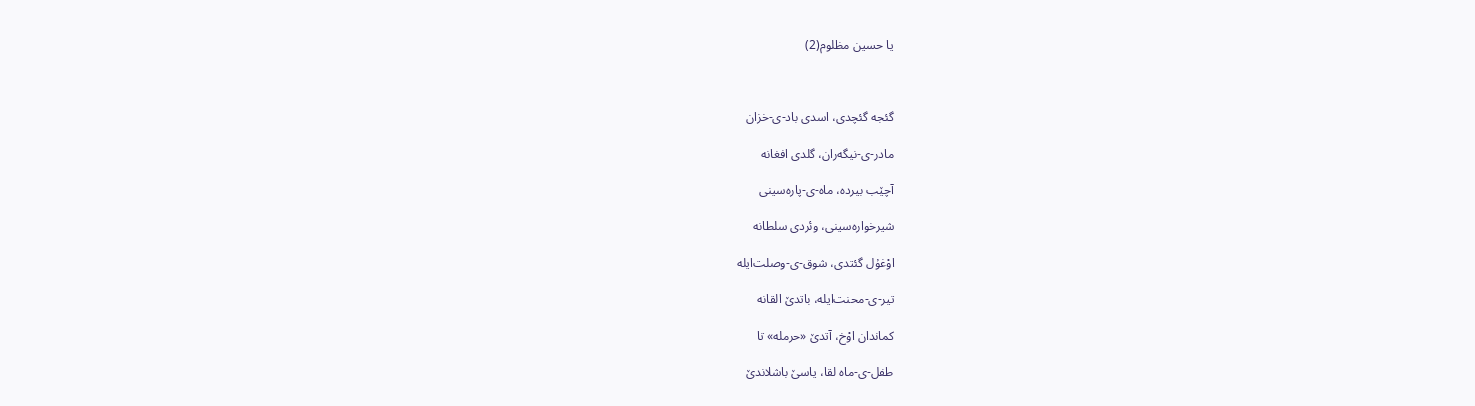یا حسین مظلوم(2)



گئجه گئچدی، اسدی باد-ی-خزان

مادر-ی-نیگه‌ران، گلدی افغانه

آچێب بیرده، ماه-ی-پاره‌سینی

شیرخواره‌سینی، وئردی سلطانه

اوْغۇل گئتدی، شوق-ی-وصلت‌ایله

تیر-ی-محنت‌ایله، باتدێ القانه

کماندان اوْخ، آتدێ «حرمله» تا

طفل-ی-ماه لقا، یاسێ باشلاندێ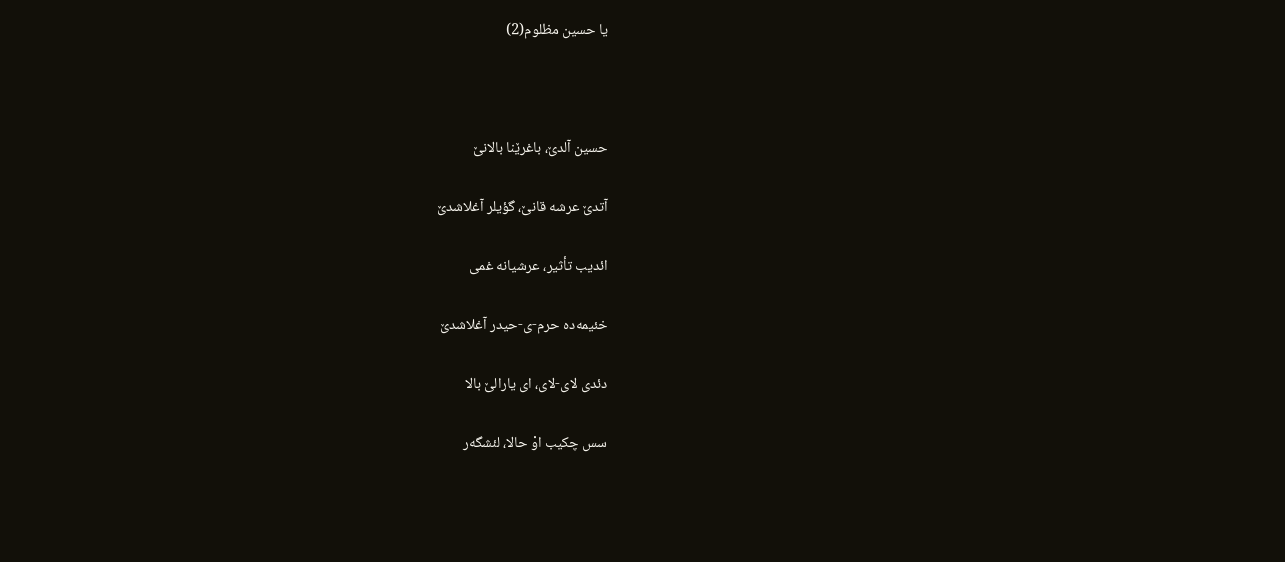یا حسین مظلوم(2)



حسین آلدێ، باغرێنا بالانێ

آتدێ عرشه قانێ، گؤیلر آغلاشدێ

ائدیب تأثیر، عرشیانه غمی

خئیمه‌ده حرم-ی-حیدر آغلاشدێ

دئدی لای-لای، ای یارالێ بالا

سس چکیب اوْ حالا، لئشگه‌ر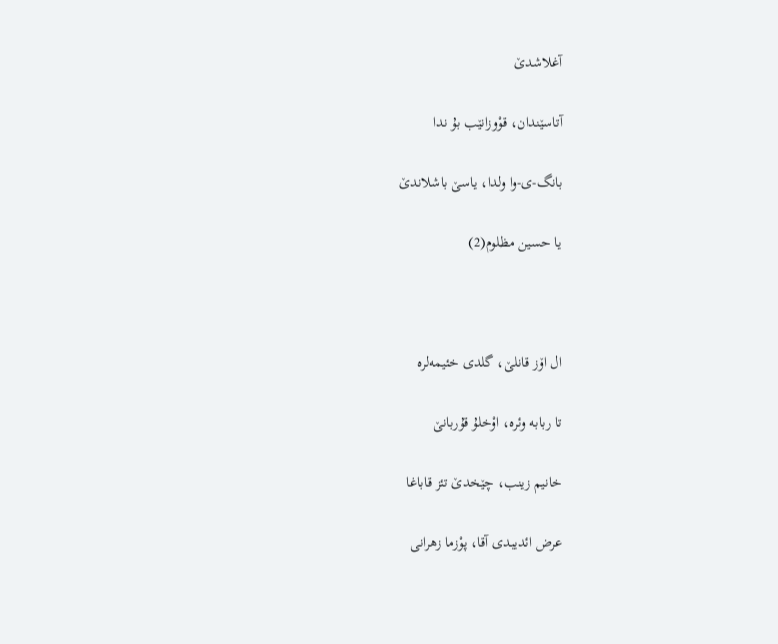آغلاشدێ

آتاسێندان، قوْوزانێب بۇ ندا

بانگ-ی-وا ولدا، یاسێ باشلاندێ

یا حسین مظلوم(2)



ال اۆز قانلێ، گلدی خئیمه‌لره

تا ربابه وئره، اوْخلۇ قۇربانێ

خانیم زینب، چێخدێ تئز قاباغا

عرض ائدیبدی آقا، پوْزما زهرانی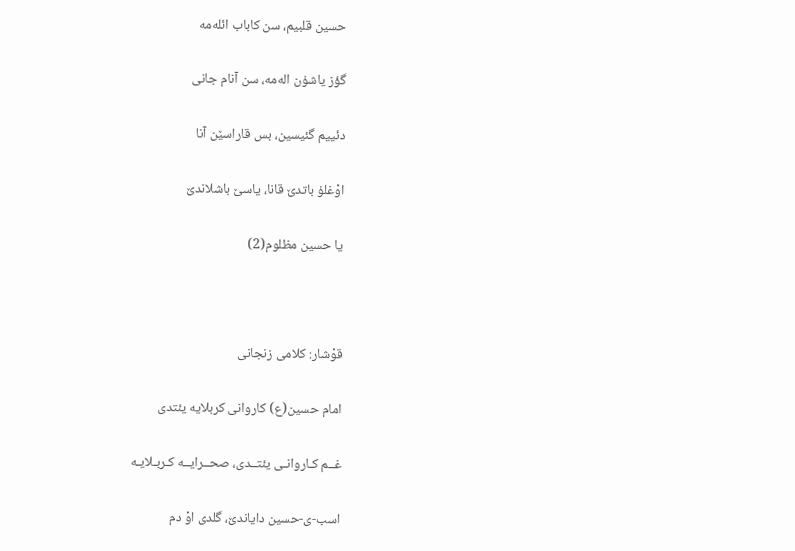حسین قلبیم، سن کاباب ائله‌مه

گؤز یاشۇن اله‌مه، سن آنام جانی

دئییم گئیسین، بس قاراسێن آنا

اوْغلۇ باتدێ قانا، یاسێ باشلاندێ

یا حسین مظلوم(2)



قوْشار: کلامی زنجانی

امام حسین(ع) کاروانی کربلایه یئتدی

غــم کـاروانـی یئتــدی، صحــرایــه کـربـلایـه

اسب-ی-حسین دایاندێ، گلدی اوْ دم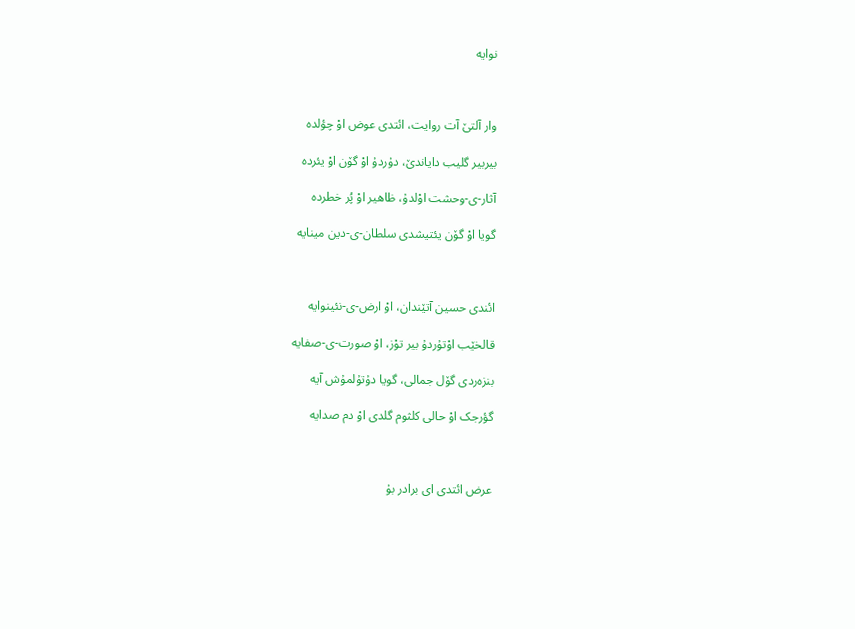نوایه



وار آلتێ آت روایت، ائتدی عوض اوْ چؤلده

بیربیر گلیب دایاندێ، دۇردۇ اوْ گۆن اوْ یئرده

آثار-ی-وحشت اوْلدۇ، ظاهیر اوْ پُر خطرده

گویا اوْ گۆن یئتیشدی سلطان-ی-دین مینایه



ائندی حسین آتێندان، اوْ ارض-ی-نئینوایه

قالخێب اوْتۇردۇ بیر توْز، اوْ صورت-ی-صفایه

بنزه‌ردی گۆل جمالی، گویا دۇتۇلمۇش آیه

گؤرجک اوْ حالی کلثوم گلدی اوْ دم صدایه



عرض ائتدی ای برادر بۇ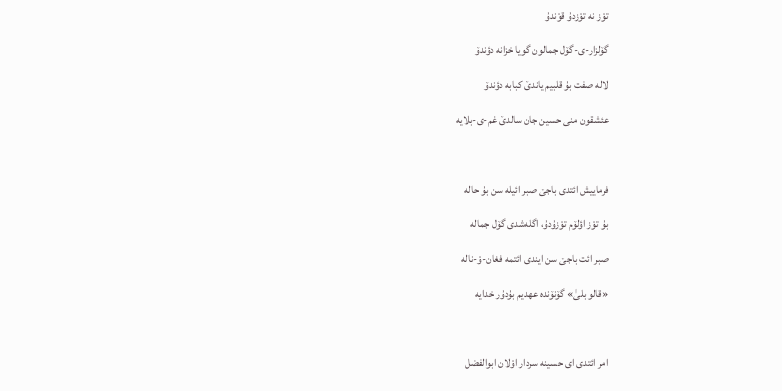توْز نه توْزدۇ قوْندۇ

گۆلزار-ی-گۆل جمالون گویا خزانه دؤندۆ

لاله صفت بۇ قلبیم یاندێ کبابه دؤندۆ

عئشقون منی حسین جان سالدێ غم-ی-بلایه



فرماییش ائتدی باجێ صبر ائیله سن بۇ حاله

بۇ توْز اؤلۆم توْزۇدۇ، اگله‌شدی گۆل جماله

صبر ائت باجێ سن ایندی ائتمه فغان-وْ-ناله

«قالو بلیٰ» گۆنۆنده عهدیم بۇدۇر خدایه



امر ائتدی ای حسینه سردار اوْلان ابوالفضل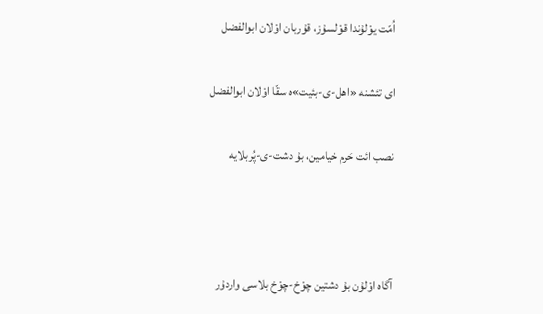اُمّت یوْلۇندا قوْلسۇز، قۇربان اوْلان ابوالفضل

ای تئشنه «اهل-ی-بئیت»ه سقّا اوْلان ابوالفضل

نصب ائت حَرم خیامین، بۇ دشت-ی-پُربلایه



آگاه اوْلۇن بۇ دشتین چوْخ-چوْخ بلاسی واردۇر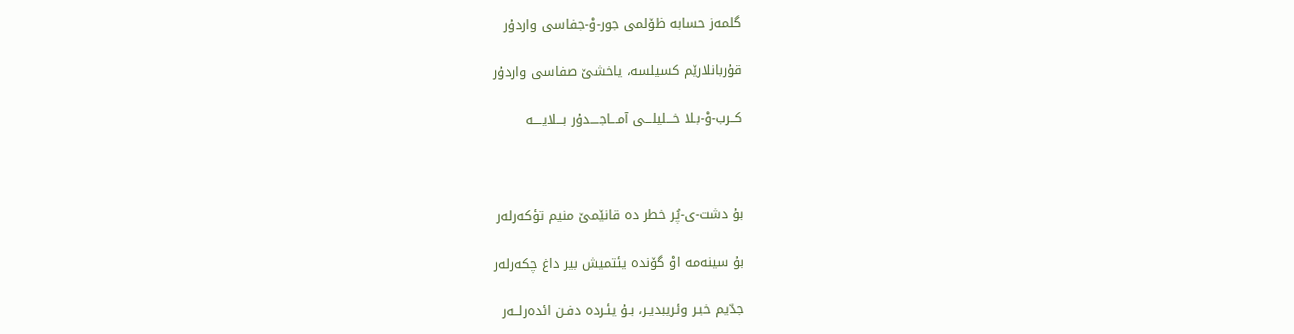گلمه‌ز حسابه ظۆلمی جور-وْ-جفاسی واردۇر

قۇربانلارێم کسیلسه، یاخشێ صفاسی واردۇر

کــرب-وْ-بـلا خـــلیلـــی آمـــاجــــدۇر بـــلایــــه



بۇ دشت-ی-پُر خطر ده قانێمێ منیم تؤکه‌رله‌ر

بۇ سینه‌مه اوْ گۆنده یئتمیش بیر داغ چکه‌رله‌ر

جدّیم خبـر وئریبدیـر، بـۇ یئـرده دفـن ائده‌رلــه‌ر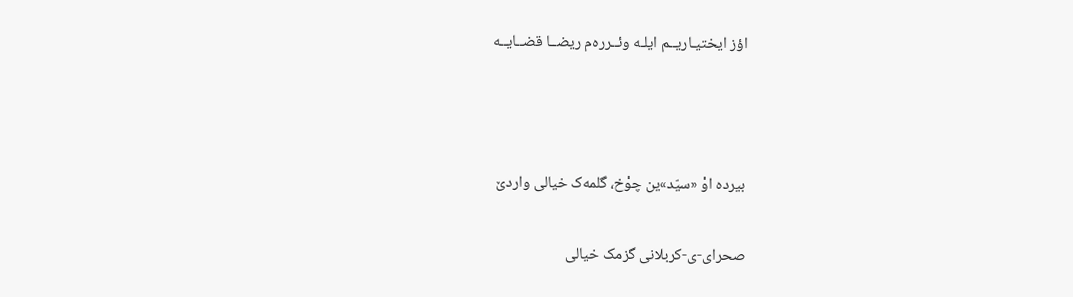اؤز ایختیـاریــم ایلـه وئــرره‌م ریضــا قضــایــه



بیرده اوْ «سیّد»ین چوْخ، گلمه‌ک خیالی واردێ

صحرای-ی-کربلانی گزمک خیالی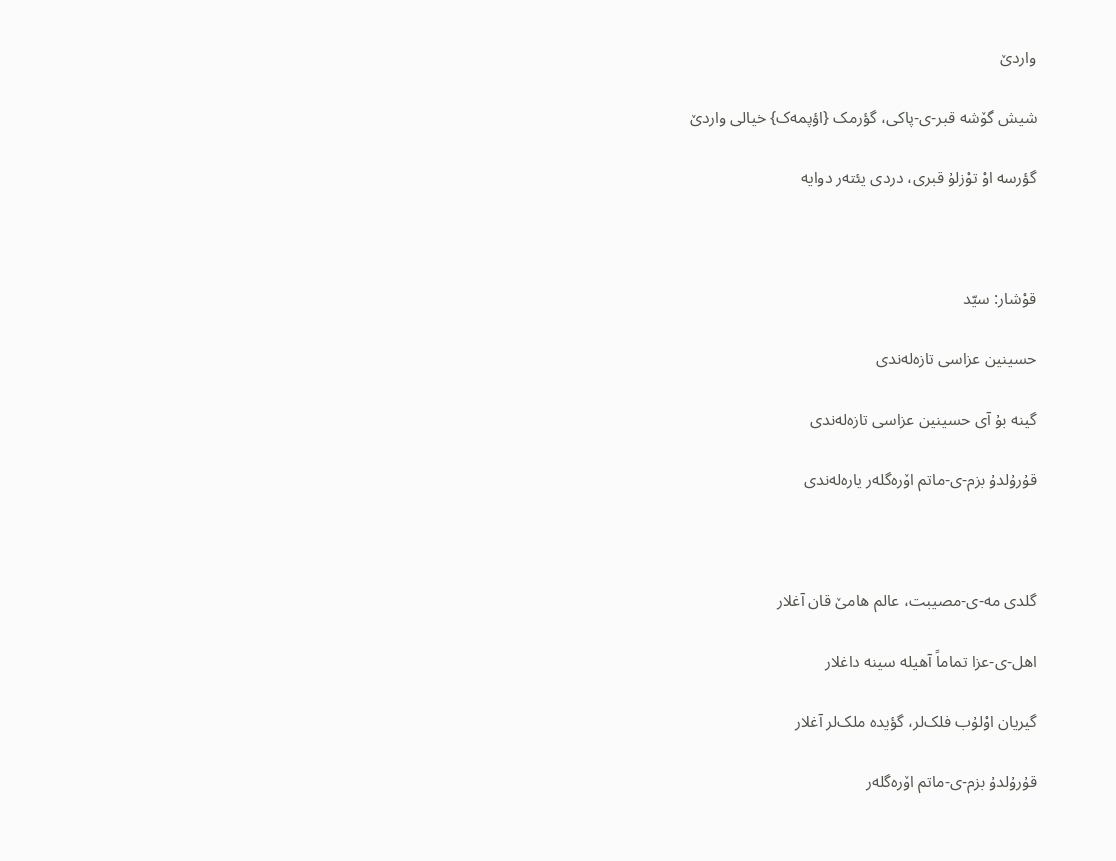واردێ

شیش گۆشه قبر-ی-پاکی، گؤرمک {اؤپمه‌ک} خیالی واردێ

گؤرسه اوْ توْزلۇ قبری، دردی یئته‌ر دوایه



قوْشار: سیّد

حسینین عزاسی تازه‌له‌ندی

گینه بۇ آی حسینین عزاسی تازه‌له‌ندی

قۇرۇلدۇ بزم-ی-ماتم اۆره‌گله‌ر یاره‌له‌ندی



گلدی مه-ی-مصیبت، عالم هامێ قان آغلار

اهل-ی-عزا تماماً آهیله سینه داغلار

گیریان اوْلۇب فلک‌لر، گؤیده ملک‌لر آغلار

قۇرۇلدۇ بزم-ی-ماتم اۆره‌گله‌ر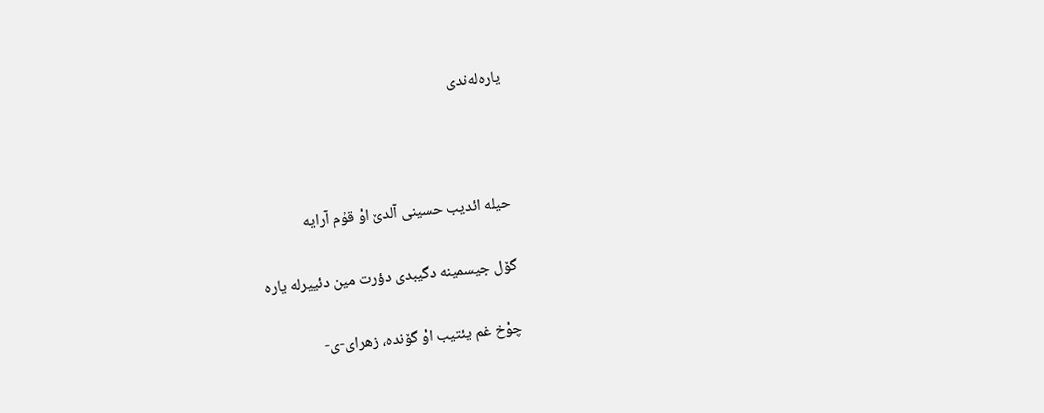یاره‌له‌ندی



حیله ائدیب حسینی آلدێ اوْ قۇم آرایه

گۆل جیسمینه دگیبدی دؤرت مین دئییرله یاره

چوْخ غم یئتیب اوْ گۆنده، زهرای-ی-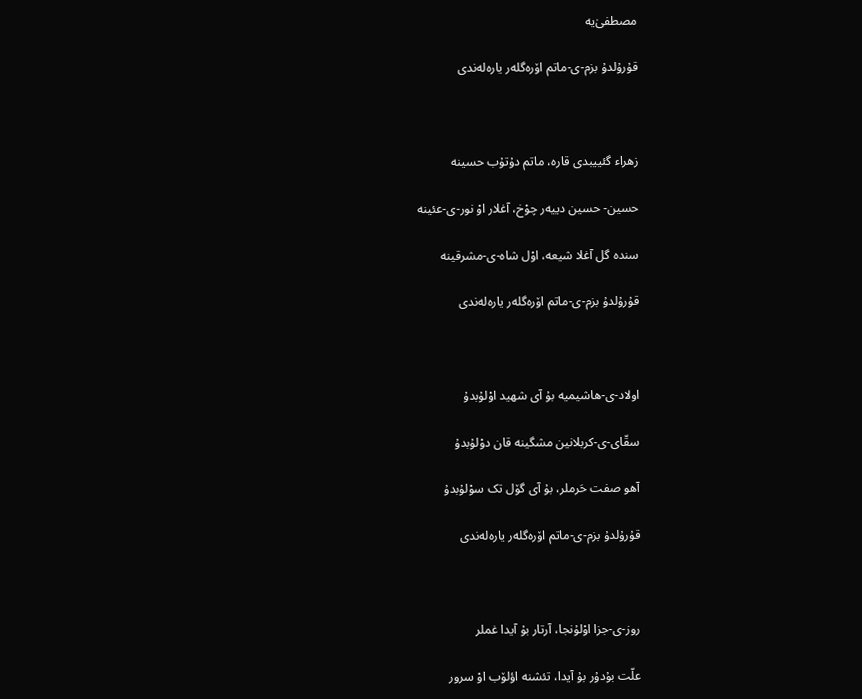مصطفیٰ‌یه

قۇرۇلدۇ بزم-ی-ماتم اۆره‌گله‌ر یاره‌له‌ندی



زهراء گئییبدی قاره، ماتم دۇتۇب حسینه

حسین- حسین دییه‌ر چوْخ، آغلار اوْ نور-ی-عئینه

سنده گل آغلا شیعه، اوْل شاه-ی-مشرقینه

قۇرۇلدۇ بزم-ی-ماتم اۆره‌گله‌ر یاره‌له‌ندی



اولاد-ی-هاشیمیه بۇ آی شهید اوْلۇبدۇ

سقّای-ی-کربلانین مشگینه قان دوْلۇبدۇ

آهو صفت حَرملر، بۇ آی گۆل تک سوْلۇبدۇ

قۇرۇلدۇ بزم-ی-ماتم اۆره‌گله‌ر یاره‌له‌ندی



روز-ی-جزا اوْلۇنجا، آرتار بۇ آیدا غملر

علّت بۇدۇر بۇ آیدا، تئشنه اؤلۆب اوْ سرور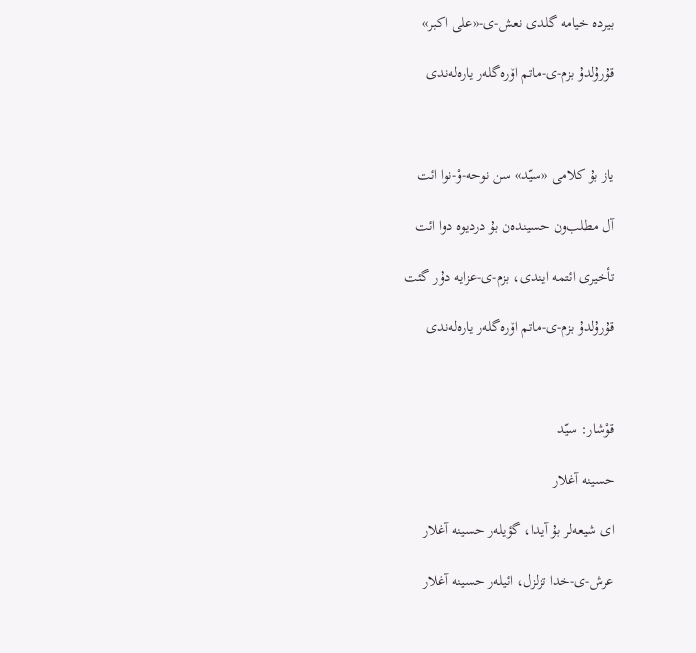بیرده خیامه گلدی نعش-ی-«علی اکبر»

قۇرۇلدۇ بزم-ی-ماتم اۆره‌گله‌ر یاره‌له‌ندی



یاز بۇ کلامی «سیّد» سن نوحه-وْ-نوا ائت

آل مطلب‌ون حسینده‌ن بۇ دردیوه دوا ائت

تأخیری ائتمه ایندی، بزم-ی-عزایه دۇر گئت

قۇرۇلدۇ بزم-ی-ماتم اۆره‌گله‌ر یاره‌له‌ندی



قوْشار: سیّد

حسینه آغلار

ای شیعه‌لر بۇ آیدا، گؤیله‌ر حسینه آغلار

عرش-ی-خدا تزلزل، ائیله‌ر حسینه آغلار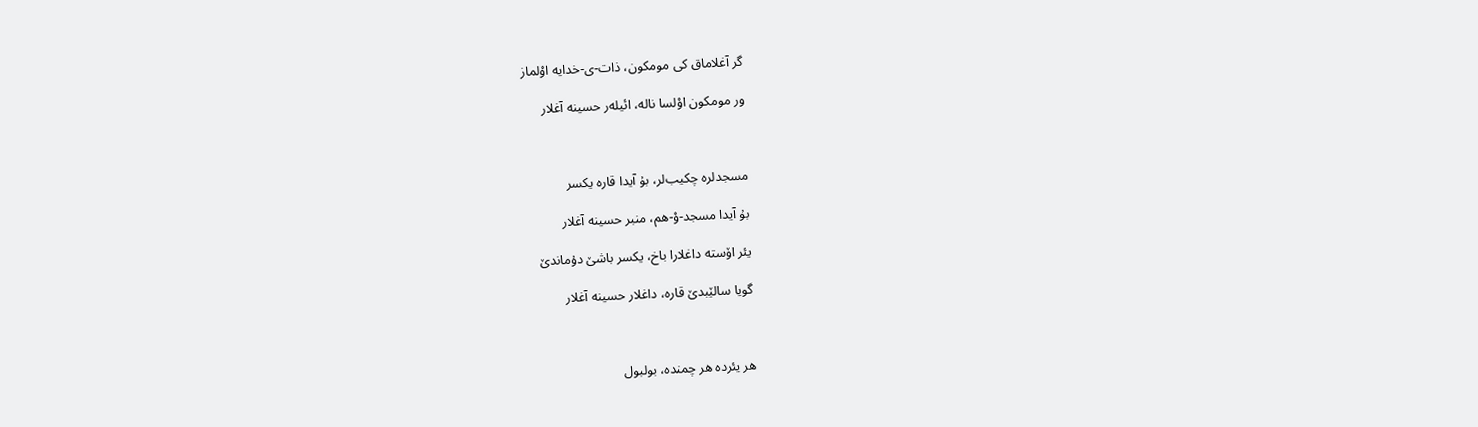گر آغلاماق کی مومکون، ذات-ی-خدایه اوْلماز

ور مومکون اوْلسا ناله، ائیله‌ر حسینه آغلار



مسجدلره چکیب‌لر، بۇ آیدا قاره یکسر

بۇ آیدا مسجد-وْ-هم، منبر حسینه آغلار

یئر اۆسته داغلارا باخ، یکسر باشێ دۇماندێ

گویا سالێبدێ قاره، داغلار حسینه آغلار



هر یئرده هر چمنده، بولبول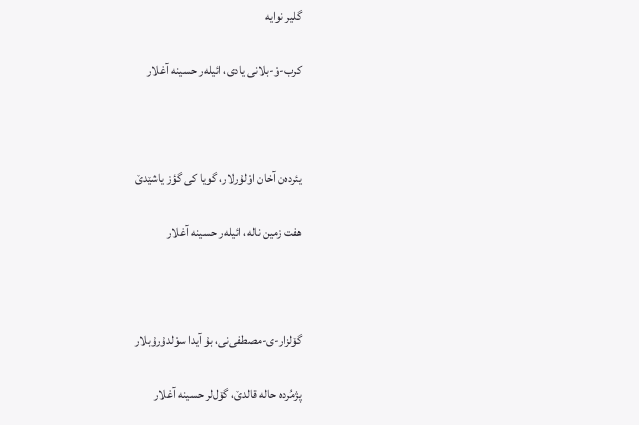گلیر نوایه

کرب-وْ-بلانی یادی، ائیله‌ر حسینه آغلار



یئرده‌ن آخان اوْلۇرلار، گویا کی گؤز یاشێدێ

هفت زمین ناله، ائیله‌ر حسینه آغلار



گۆلزار-ی-مصطفی‌نی، بۇ آیدا سوْلدۇرۇبلار

پژمُرده حاله قالدێ، گۆل‌لر حسینه آغلار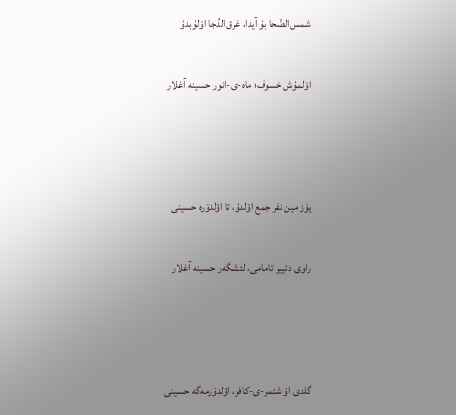شمس‌الضّحا بۇ آیدا، غرق‌الدُجا اوْلۇبدۇ

اوْلمۇش خسوف؛ ماه-ی-انور حسینه آغلار



یۆز مین نفر جمع اوْلدۇ، تا اؤلدۆره حسینی

راوی دئییر تامامی، لئشگه‌ر حسینه آغلار



گلدی اوْ شئمر-ی-کافر، اؤلدۆرمه‌گه حسینی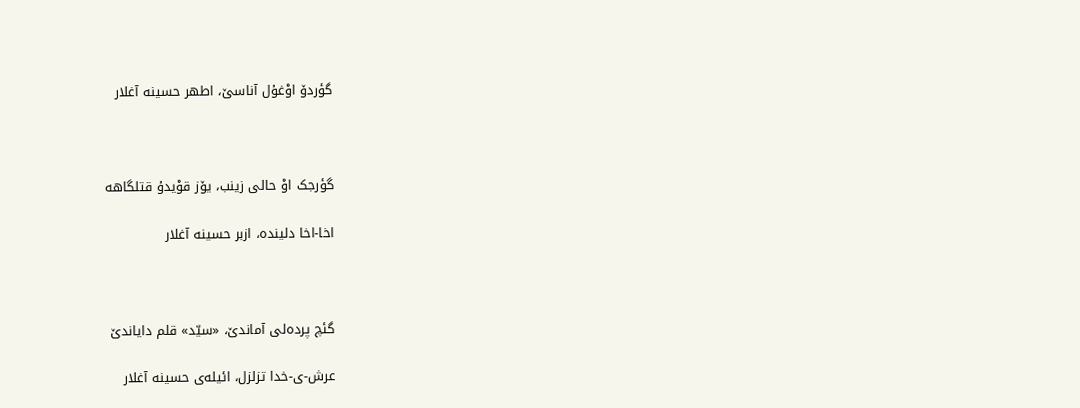گؤردۆ اوْغۇل آناسێ، اطهر حسینه آغلار



گؤرجک اوْ حالی زینب، یۆز قوْیدۇ قتلگاهه

اخا-اخا دلینده، ازبر حسینه آغلار



گئچ پرده‌لی آماندێ، «سیّد» قلم دایاندێ

عرش-ی-خدا تزلزل، ائیله‌ى حسینه آغلار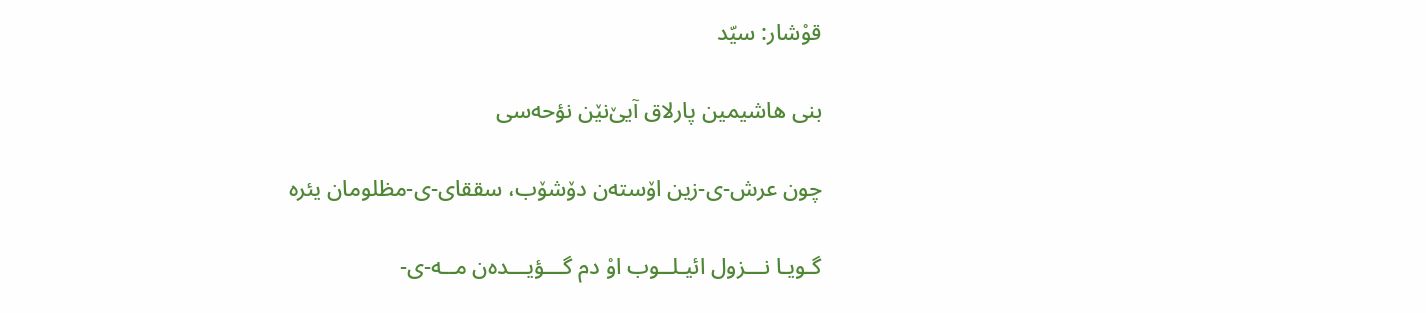قوْشار: سیّد

بنی هاشیمین پارلاق آیێ‌نێن نؤحه‌سی

چون عرش-ی-زین اۆسته‌ن دۆشۆب، سققای-ی-مظلومان یئره

گـویـا نـــزول ائیـلــوب اوْ دم گـــؤیـــده‌ن مــه-ی-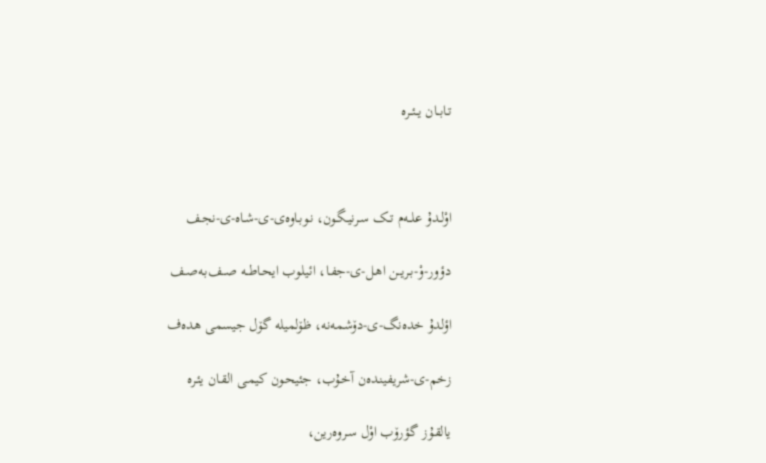تـابــان یــئــره



اوْلـدۇ علــه‌م تــک سـرنیـگـون، نـوبـاوه‌ی-ی-شـاه-ی-نجـف

دؤور-وْ-بـریــن اهـل-ی-جفـا، ائیلـوب ایحـاطــه صــف‌بـه‌صـف

اؤلدۇ خده‌نگ-ی-دۆشمه‌نه، ظۆلمیله گۆل جیسمی هده‌ف

زخم-ی-شریفینـده‌ن آخـۇب، جئیحـون کیمـی القـان یئـره

یالقـۇز گـؤرۆب اوْل سـروه‌رین،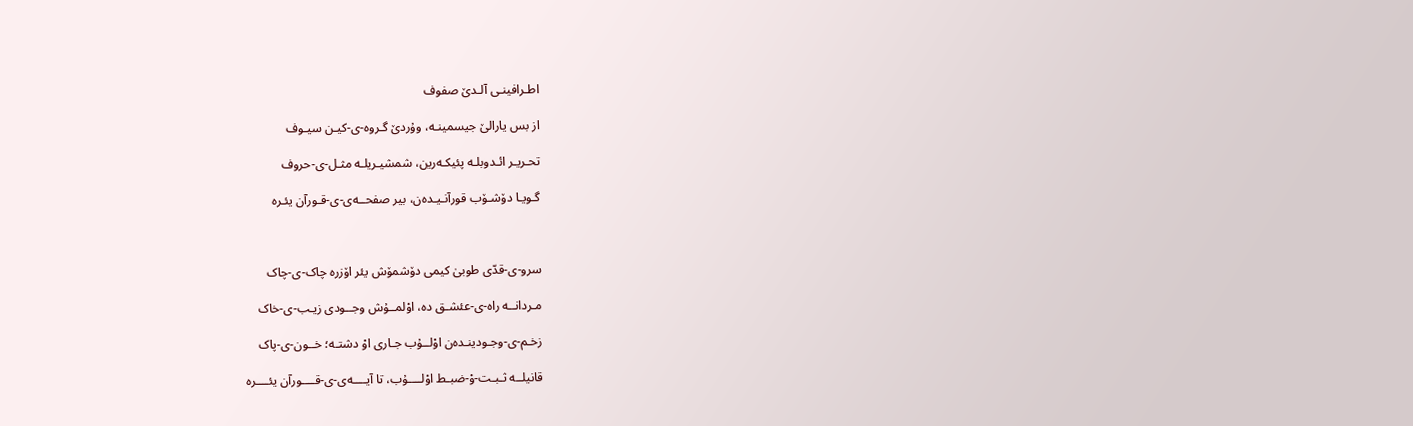اطـرافینـی آلـدێ صفوف

از بس یارالێ جیسمینـه، وۇردێ گـروه-ی-کیـن سیـوف

تحـریـر ائـدوبلـه پئیکـه‌رین، شمشیـریلـه مثـل-ی-حروف

گـویـا دۆشـۆب قورآنـیـده‌ن، بیر صفحــه‌ی-ی-قـورآن یئـره



سرو-ی-قدّی طوبیٰ کیمی دۆشمۆش یئر اۆزره چاک-ی-چاک

مـردانــه راه-ی-عئشـق ده، اوْلمــۇش وجــودی زیـب-ی-خاک

زخـم-ی-وجـودینـده‌ن اوْلــۇب جـاری اوْ دشتـه؛ خــون-ی-پاک

قانیلــه ثـبـت-وْ-ضبـط اوْلــــۇب، تا آیــــه‌ی-ی-قــــورآن یئــــره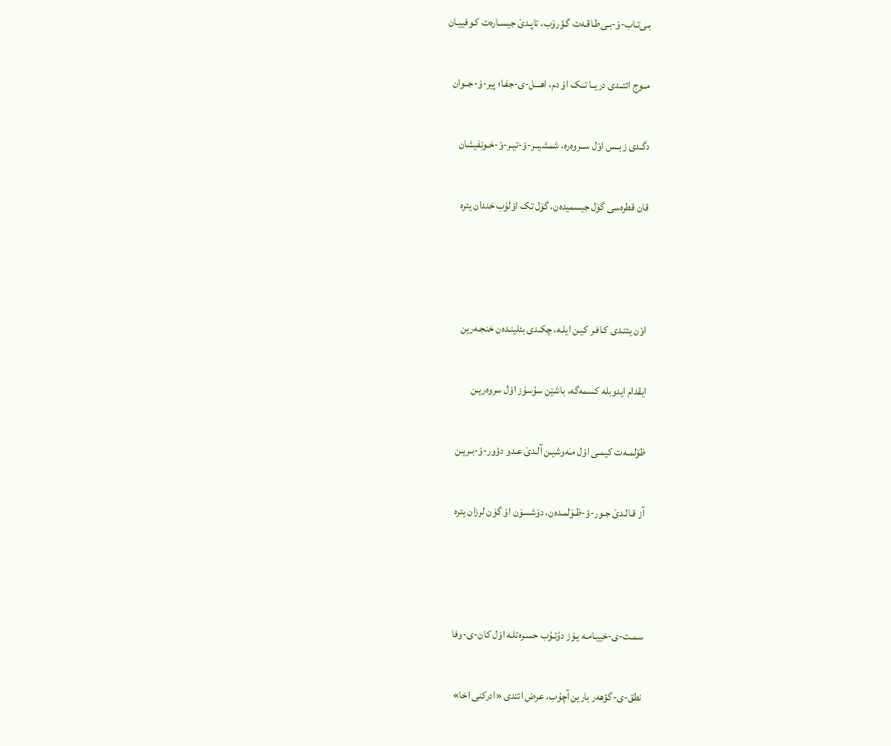بـی‌تـاب-وْ-بـی‌طـاقـه‌ت گـؤرۆب، تاپـدێ جیسـاره‌ت کـوفییـان

مــوج ائتــدی دریــا تــک اوْ دم، اهـــل-ی-جفـا؛ پیر-وْ-جــوان

دگـدی زبــس اوْل ســروه‌ره، شمشیــر-وْ-تیـر-وْ-خـونفیشان

قان قطره‌سی گۆل جیسمیده‌ن، گۆل تک اوْلۇب خندان یئره



اوْن یئتـدی کـافـر کیـن ایلـه، چکـدی بئلینـده‌ن خنجـه‌رین

ایقدام ایدوبله کسمه‌گه، باشێن سۇسۇز اوْل سروه‌ریـن

ظۆلمـه‌ت کیمـی اوْل مـَه‌وشیـن آلـدێ عـدو دؤور-وْ-بـریـن

آز قـالـدێ جـور-وْ-ظـۆلمـده‌ن، دۆشسۆن اوْ گۆن لرزان یئره



سمـت-ی-خییـامـه یـۆز دۇتـۇب حسـره‌تلـه اوْل کان-ی-وفا

نطق-ی-گؤهه‌ر بارین آچۇب، عرض ائتدی «ادرکنی اخا»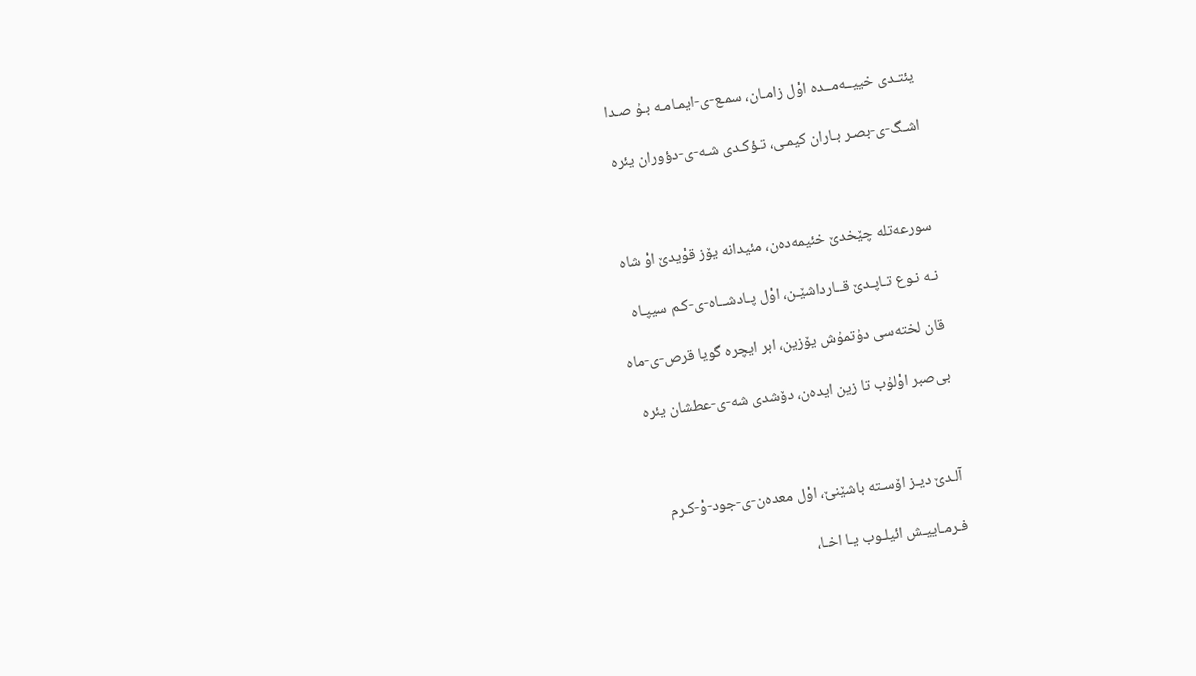یئتـدی خییــه‌مــده اوْل زامـان، سمـع-ی-ایمـامـه بـۇ صـدا

اشـگ-ی-بصـر بـاران کیمـی، تـؤکـدی شـه-ی-دؤوران یئره



سورعه‌تله چێخدێ خئیمه‌ده‌ن، مئیدانه یۆز قوْیدێ اوْ شاه

نـه نـوع تـاپـدێ قــارداشێـن، اوْل پـادشــاه-ی-کـم سیپـاه

قان لخته‌سی دۇتمۇش یۆزین، ابر ایچره گویا قرص-ی-ماه

بی‌صبر اوْلۇب تا زین ایده‌ن، دۆشدی شه-ی-عطشان یئره



آلـدێ دیـز اۆسـته باشێنێ، اوْل معده‌ن-ی-جود-وْ-کـرم

فـرمـاییـش ائیلـوب یـا اخـا،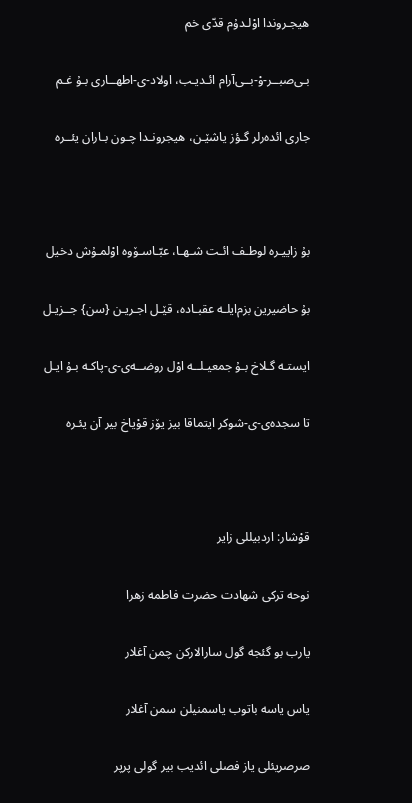هیجـروندا اوْلـدۇم قدّی خم

بـی‌صبــر-وْ-بــی‌آرام ائـدیـب، اولاد-ی-اطهــاری بـۇ غـم

جاری ائده‌رلر گـؤز یاشێـن، هیجرونـدا چـون بـاران یئــره



بۇ زاییـره لوطـف ائـت شـهـا، عبّـاسـۆوه اوْلمـۇش دخیل

بۇ حاضیرین بزم‌ایلـه عقبـاده، قێـل اجـریـن {سن} جــزیـل

ایستـه گـلاخ بـۇ جمعیـلــه اوْل روضــه‌ی-ی-پاکـه بـۇ ایـل

تا سجده‌ی-ی-شوکر ایتماقا بیز یۆز قوْیاخ بیر آن یئـره



قوْشار: اردبیللی زایر

نوحه ترکی شهادت حضرت فاطمه زهرا

یارب بو گئجه گول سارالارکن چمن آغلار

یاس یاسه باتوب یاسمنیلن سمن آغلار

صرصریئلى یاز فصلى ائدیب بیر گولى پرپر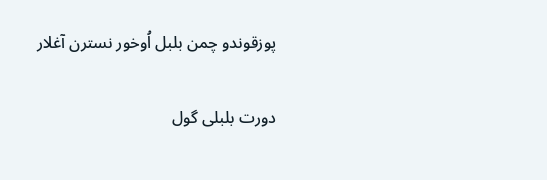پوزقوندو چمن بلبل اُوخور نسترن آغلار

دورت بلبلى گول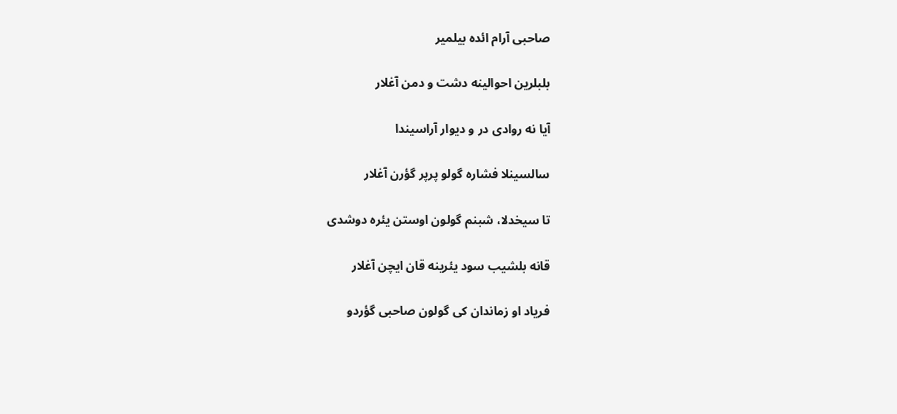صاحبى آرام ائده بیلمیر

بلبلرین احوالینه دشت و دمن آغلار

آیا نه روادى در و دیوار آراسیندا

سالسینلا فشاره گولو پرپر گؤرن آغلار

تا سیخدلا، شبنم گولون اوستن یئره دوشدى

قانه بلشیب سود یئرینه قان ایچن آغلار

فریاد او زماندان کی گولون صاحبى گؤردو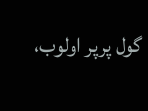گول پرپر اولوب،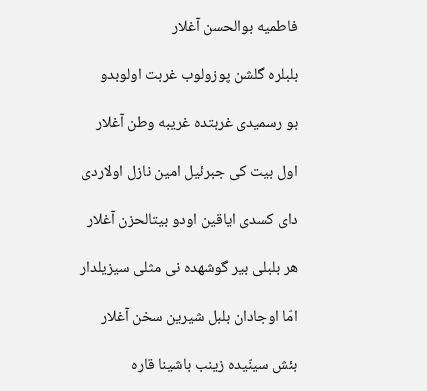فاطمیه بوالحسن آغلار

بلبلره گلشن پوزولوب غربت اولوبدو

بو رسمیدى غربتده غریبه وطن آغلار

اول بیت کی جبرئیل امین نازل اولاردى

داى کسدى ایاقین اودو بیتالحزن آغلار

هر بلبلى بیر گوشهده نى مثلى سیزیلدار

امّا اوجادان بلبل شیرین سخن آغلار

بئش سینّیده زینب باشینا قاره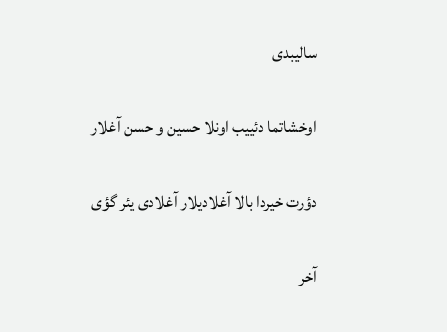سالیبدى

اوخشاتما دئییب اونلا حسین و حسن آغلار

دؤرت خیردا بالا آغلادیلار آغلادى یئر گؤى

آخر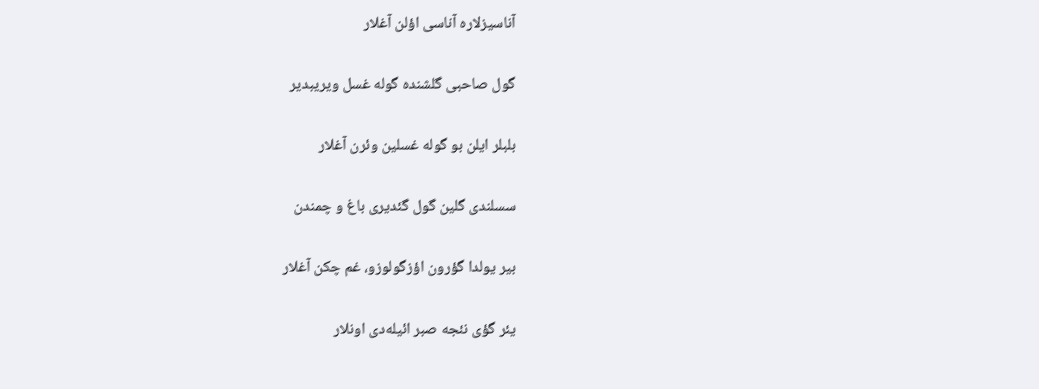آناسیزلاره آناسى اؤلن آغلار

گول صاحبى گلشنده گوله غسل ویریبدیر

بلبلر ایلن بو گوله غسلین وئرن آغلار

سسلندى گلین گول گئدیرى باغ و چمندن

بیر یولدا گؤرون اؤزگولوزو، غم چکن آغلار

یئر گؤى نئجه صبر ائیله‌دى اونلار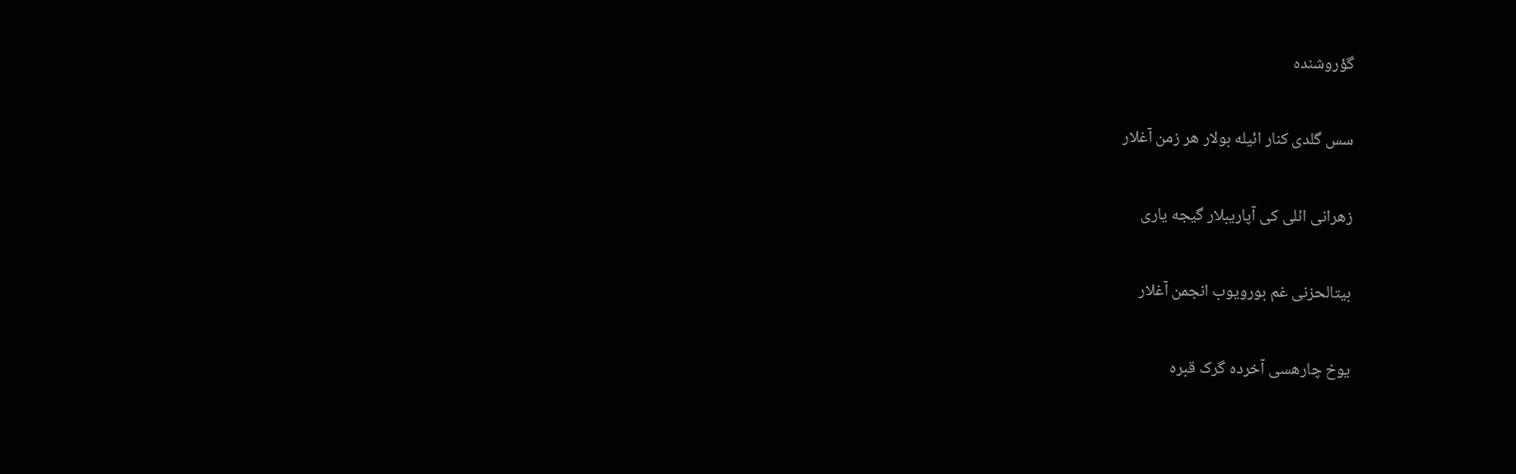گؤروشنده

سس گلدى کنار ائیله بولار هر زمن آغلار

زهرانى ائلی کى آپاریبلار گیجه یارى

بیتالحزنى غم بورویوب انجمن آغلار

یوخ چارهسى آخرده گرک قبره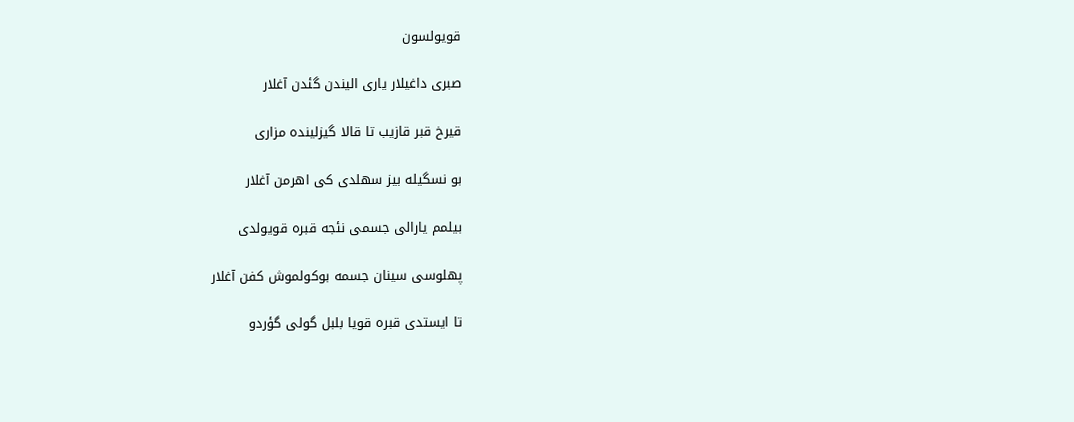قویولسون

صبرى داغیلار یارى الیندن گئدن آغلار

قیرخ قبر قازیب تا قالا گیزلینده مزارى

بو نسگیله بیز سهلدى کی اهرمن آغلار

بیلمم یارالى جسمى نئجه قبره قویولدى

پهلوسى سینان جسمه بوکولموش کفن آغلار

تا ایستدى قبره قویا بلبل گولى گؤردو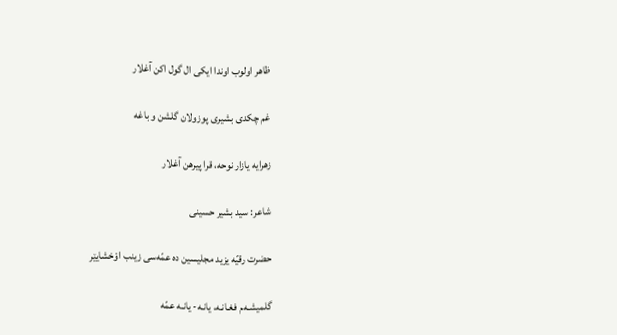ظاهر اولوب اوندا ایکى ال گول اکن آغلار

غم چکدى بشیرى پوزولان گلشن و باغه

زهرایه یازار نوحه، قرا پیرهن آغلار

شاعر: سید بشیر حسینی

حضرت رقیّه یزید مجلیسین ده عمّه‌سی زینب اوْخشایێر

گلمیشـه‌م فغـانـه، یانـه- یانـه عمّه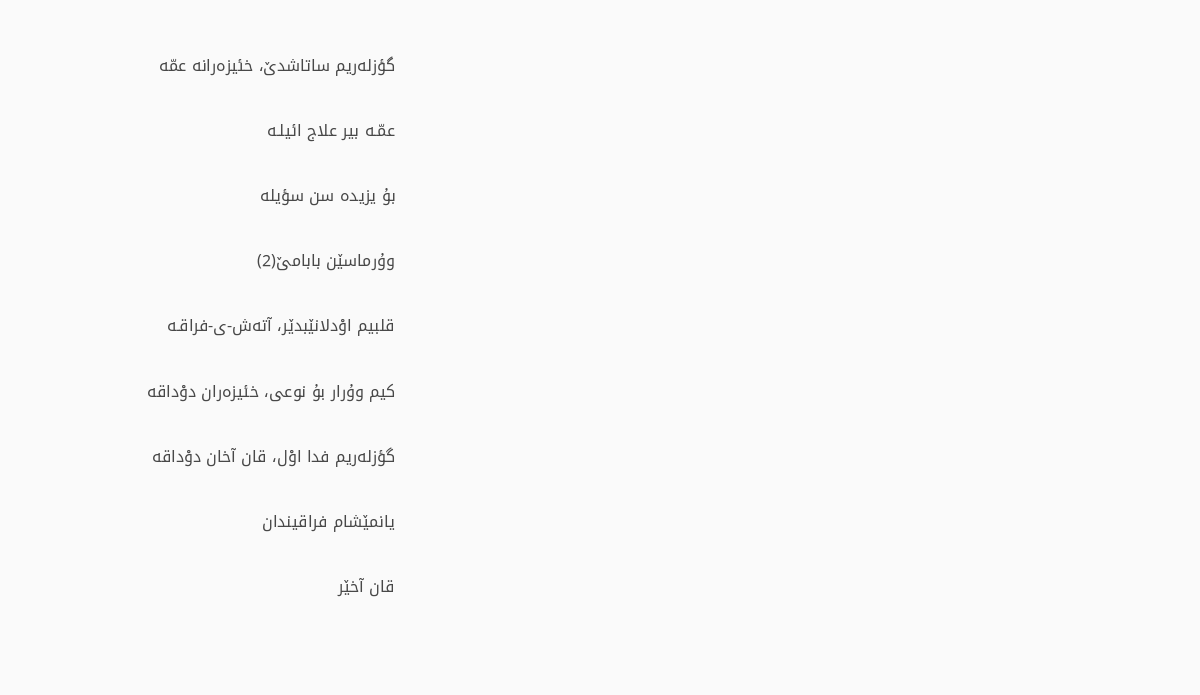گؤزله‌ریم ساتاشدێ، خئیزه‌رانه عمّه

عمّـه بیر علاج ائیلـه

بۇ یزیده سن سؤیله

وۇرماسێن بابامێ(2)

قلبیم اوْدلانێبدێر، آته‌ش-ی-فراقـه

کیم وۇرار بۇ نوعی، خئیزه‌ران دوْداقه

گؤزله‌ریم فدا اوْل، قان آخان دوْداقه

یانمێشام فراقیندان

قان آخێر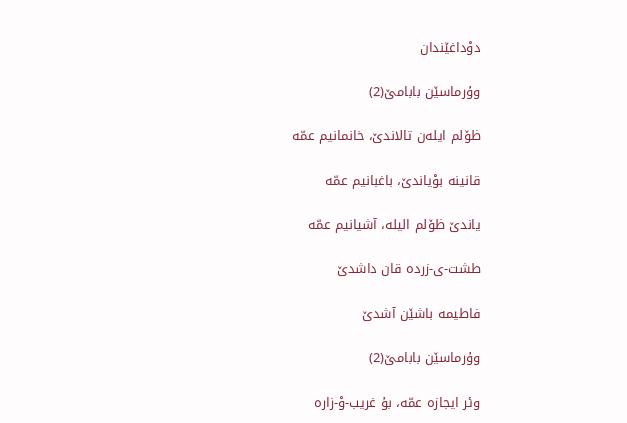دوْداغێندان

وۇرماسێن بابامێ(2)

ظۆلم‌ ایله‌ن تالاندێ، خانمانیم عمّه

قانینه بوْیاندێ، باغبانیم عمّه

یاندێ ظۆلم الیله، آشیانیم عمّه

طشت-ی-زرده قان داشدێ

فاطیمه باشێن آشدێ

وۇرماسێن بابامێ(2)

وئر ایجازه عمّه، بۇ غریب-وْ-زاره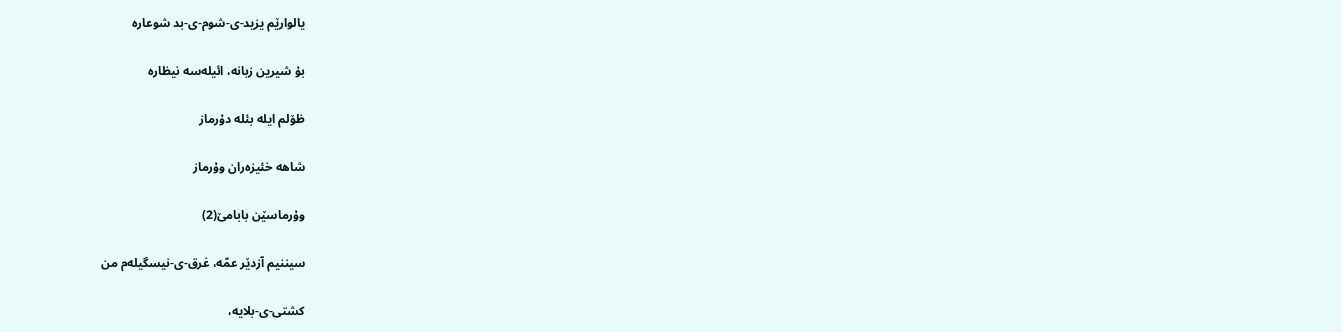یالوارێم یزید-ی-شوم-ی-بد شوعاره

بۇ شیرین زبانه، ائیله‌سه نیظاره

ظۆلم ایله بئله دۇرماز

شاهه خئیزه‌ران وۇرماز

وۇرماسێن بابامێ(2)

سیننیم آزدێر عمّه، غرق-ی-نیسگیله‌م من

کشتی-ی-بلایه،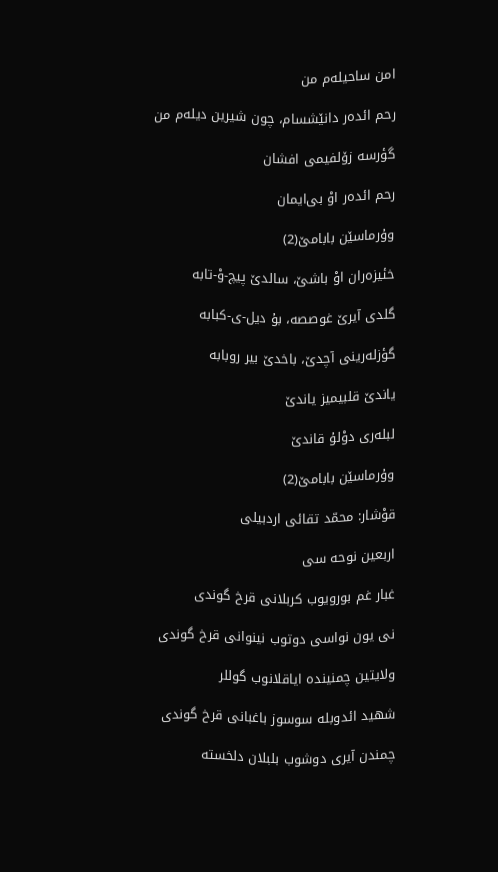امن ساحیله‌م من

رحم ائده‌ر دانێشسام، چون شیرین دیله‌م من

گؤرسه زۆلفیمی افشان

رحم ائده‌ر اوْ بی‌ایمان

وۇرماسێن بابامێ(2)

خئیزه‌ران اوْ باشێ، سالدێ پیچ-وْ-تابه

گلدی آیرێ غوصصه، بۇ دیل-ی-کبابه

گؤزله‌رینی آچدێ، باخدێ بیر روبابه

یاندێ قلبیمیز یاندێ

لبله‌ری دوْلۇ قاندێ

وۇرماسێن بابامێ(2)

قوْشار: محمّد تقائی اردبیلی

اربعین نوحه سی

غبار غم بورویوب کربلانی قرخ گوندی

نی یون نواسی دوتوب نینوانی قرخ گوندی

ولایتین چمنینده ایاقلانوب گوللر

شهید ائدوبله سوسوز باغبانی قرخ گوندی

چمندن آیری دوشوب بلبلان دلخسته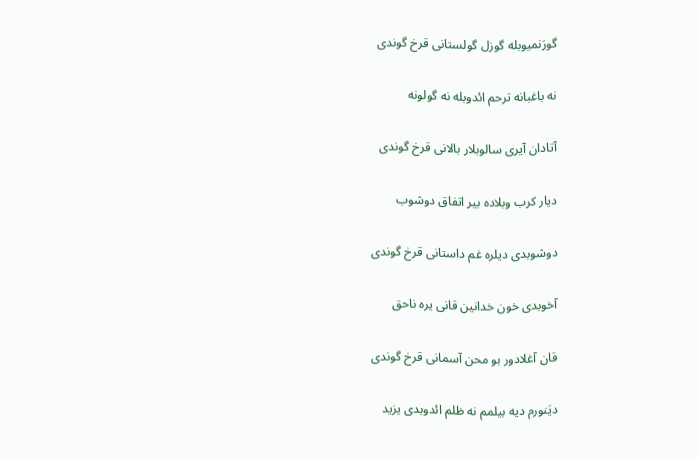گورَنمیوبله گوزل گولستانی قرخ گوندی

نه باغبانه ترحم ائدوبله نه گولونه

آتادان آیری سالوبلار بالانی قرخ گوندی

دیار کرب وبلاده بیر اتفاق دوشوب

دوشوبدی دیلره غم داستانی قرخ گوندی

آخوبدی خون خدانین قانی یره ناحق

قان آغلادور بو محن آسمانی قرخ گوندی

دیَنورم دیه بیلمم نه ظلم ائدوبدی یزید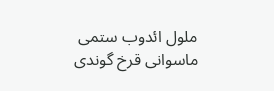ملول ائدوب ستمی ماسوانی قرخ گوندی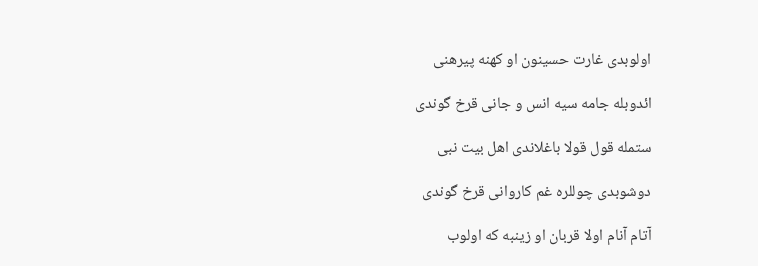اولوبدی غارت حسینون او کهنه پیرهنی

ائدوبله جامه سیه انس و جانی قرخ گوندی

ستمله قول قولا باغلاندی اهل بیت نبی

دوشوبدی چوللره غم کاروانی قرخ گوندی

آتام آنام اولا قربان او زینبه که اولوب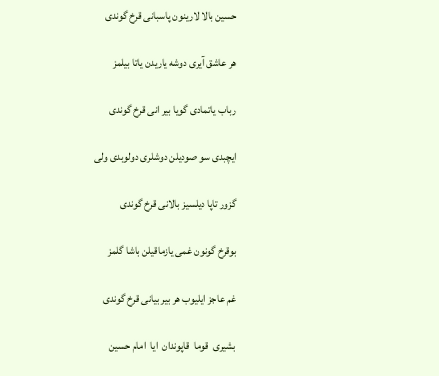حسین بالا لارینون پاسبانی قرخ گوندی

هر عاشق آیری دوشه یاریدن یاتا بیلمز

رباب یاتمادی گویا بیر انی قرخ گوندی

ایچبدی سو صودیلن دوشلری دولوبدی ولی

گزور تاپا دیلسیز بالانی قرخ گوندی

بوقرخ گونون غمی یازماقیلن باشا گلمز

غم عاجز ایلیوب هر بیر بیانی قرخ گوندی

بشیری  قوما  قاپوندان  ایا  امام حسین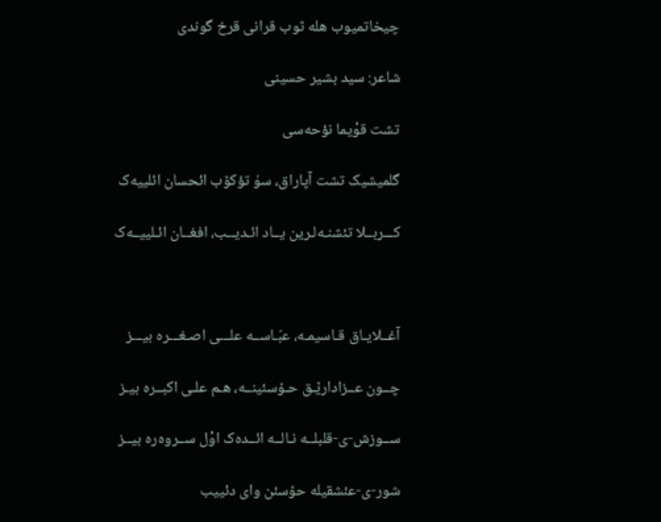چیخاتمیوب هله ثوب قرانی قرخ گوندی

شاعر: سید بشیر حسینی

تشت قوْیما نؤحه‌سی

گلمیشیک تشت آپاراق، سۇ تؤکۆب ائحسان ائلییه‌ک

کـــربــلا تئشنـه‌لـرین یــاد ائـدیــب، افغــان ائـلییــه‌ک



آغــلایـاق قـاسیمـه، عبّـاســه علـــی اصـغـــره بیـــز

چــون عــزادارێـق حـۆسئینــه، هـم علـی اکبــره بیـز

ســوزش-ی-قلبلــه نـالــه ائــده‌ک اوْل ســروه‌ره بیــز

شور-ی-عئشقیله حۆسئن وای دئییب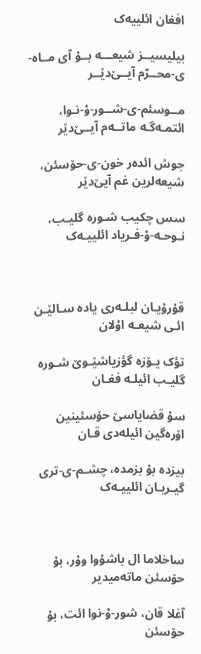افغان ائلییه‌ک

بیلیسیــز شیعـــه بــۇ آی مــاه-ی-محــرّم آیــێ‌دێــر

مــوسئم-ی-شــور-وْ-نـوا، ائتمـه‌گـه ماتــه‌م آیــێ‌دێر

جوش ائده‌ر خون-ی-حۆسئن، شیعه‌لرین غم آیێ‌دێر

سس چکیب شـوره گلیـب، نـوحـه-وْ-فـریاد ائلییـه‌ک



قۇرۇیـان لبلـه‌ری یاده سـالێـن ائـی شیعـه اوْلان

تؤک یـۆزه گؤزیاشێـوێ شـوره گلیـب ائیلـه فغـان

سۇ قضایاسێ حۆسئینین اۆره‌گین ائیله‌دی قـان

بیزده بۇ بزمده، چشـم-ی-تری گیـریـان ائلییـه‌ک



ساخلاما ال باشۇوا وۇر، بۇ حۆسئن ماته‌میدیر

آغلا قان، شور-وْ-نوا ائت، بۇ حۆسئن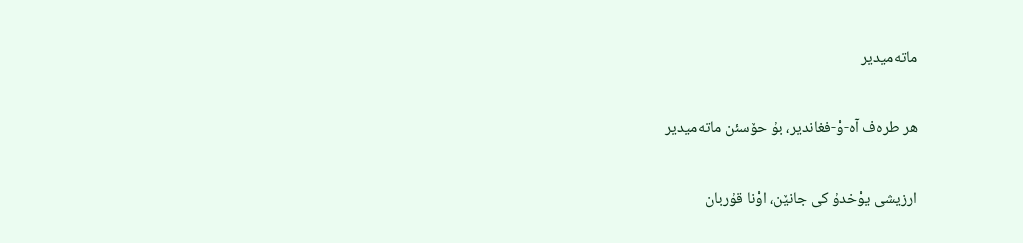ماته‌میدیر

هر طره‌ف آه-وْ-فغاندیر، بۇ حۆسئن ماته‌میدیر

ارزیشی یوْخدۇ کی جانێن، اوْنا قۇربان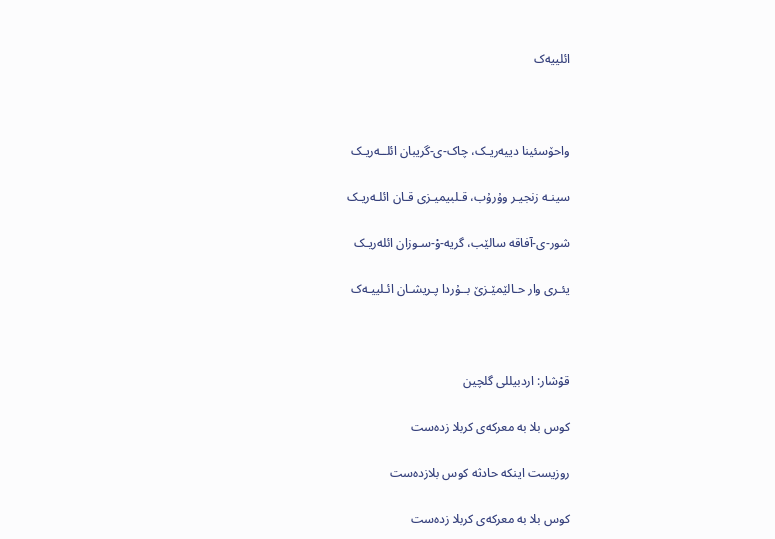ائلییه‌ک



واحۆسئینا دییه‌ریـک، چاک-ی-گریبان ائلــه‌ریـک

سینـه زنجیـر وۇرۇب، قـلبیمیـزی قـان ائلـه‌ریـک

شور-ی-آفاقه سالێب، گریه-وْ-سـوزان ائله‌ریـک

یئـری وار حـالێمێـزێ بــۇردا پـریشـان ائـلییـه‌ک



قوْشار: اردبیللی گلچین

کوس بلا به معرکه‌ی کربلا زده‌ست

روزیست اینکه حادثه کوس بلازده‌ست

کوس بلا به معرکه‌ی کربلا زده‌ست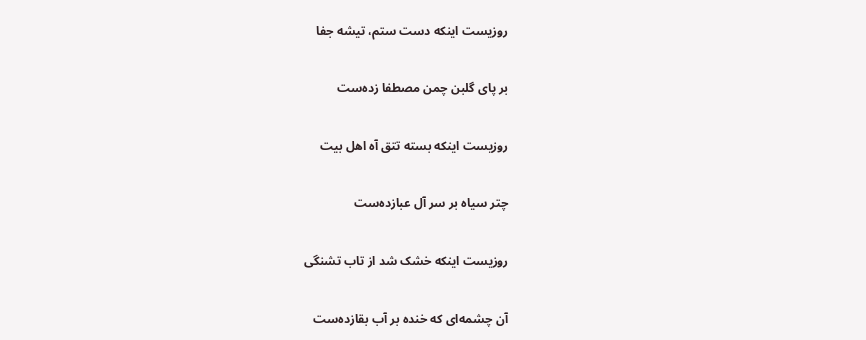روزیست اینکه دست ستم، تیشه جفا

بر پای گلبن چمن مصطفا زده‌ست

روزیست اینکه بسته تتق آه اهل بیت

چتر سیاه بر سر آل عبازده‌ست

روزیست اینکه خشک شد از تاب تشنگی

آن چشمه‌ای که خنده بر آب بقازده‌ست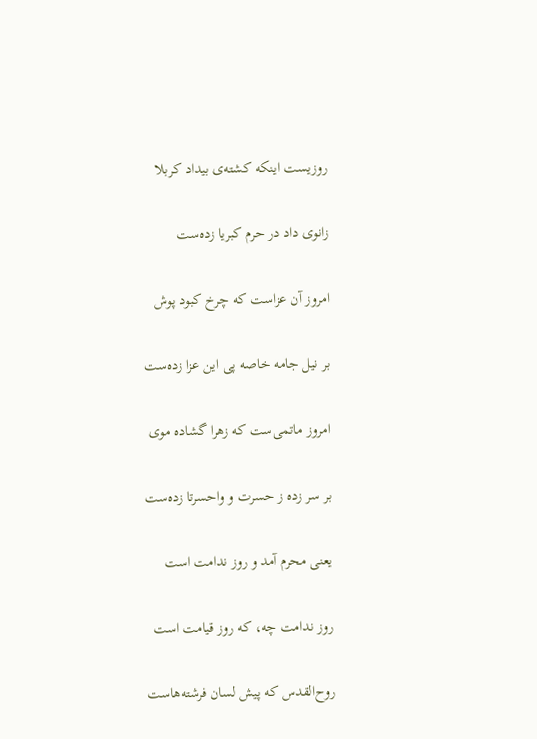روزیست اینکه کشته‌ی بیداد کربلا

زانوی داد در حرم کبریا زده‌ست

امروز آن عزاست که چرخ کبود پوش

بر نیل جامه خاصه پی این عزا زده‌ست

امروز ماتمی‌ست که زهرا گشاده موی

بر سر زده ز حسرت و واحسرتا زده‌ست

یعنی محرم آمد و روز ندامت است

روز ندامت چه، که روز قیامت است

روح‌القدس که پیش لسان فرشته‌هاست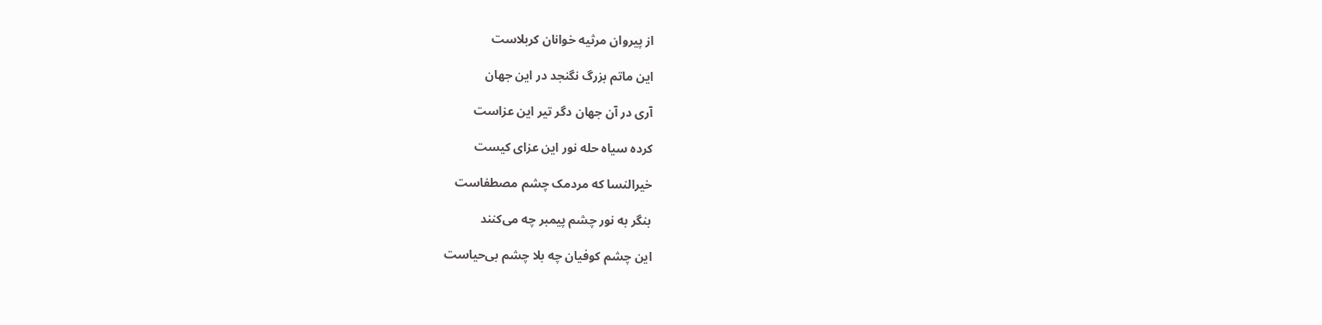از پیروان مرثیه خوانان کربلاست

این ماتم بزرگ نگنجد در این جهان

آری در آن جهان دگر تیر این عزاست

کرده سیاه حله نور این عزای کیست

خیرالنسا که مردمک چشم مصطفاست

بنگر به نور چشم پیمبر چه می‌کنند

این چشم کوفیان چه بلا چشم بی‌حیاست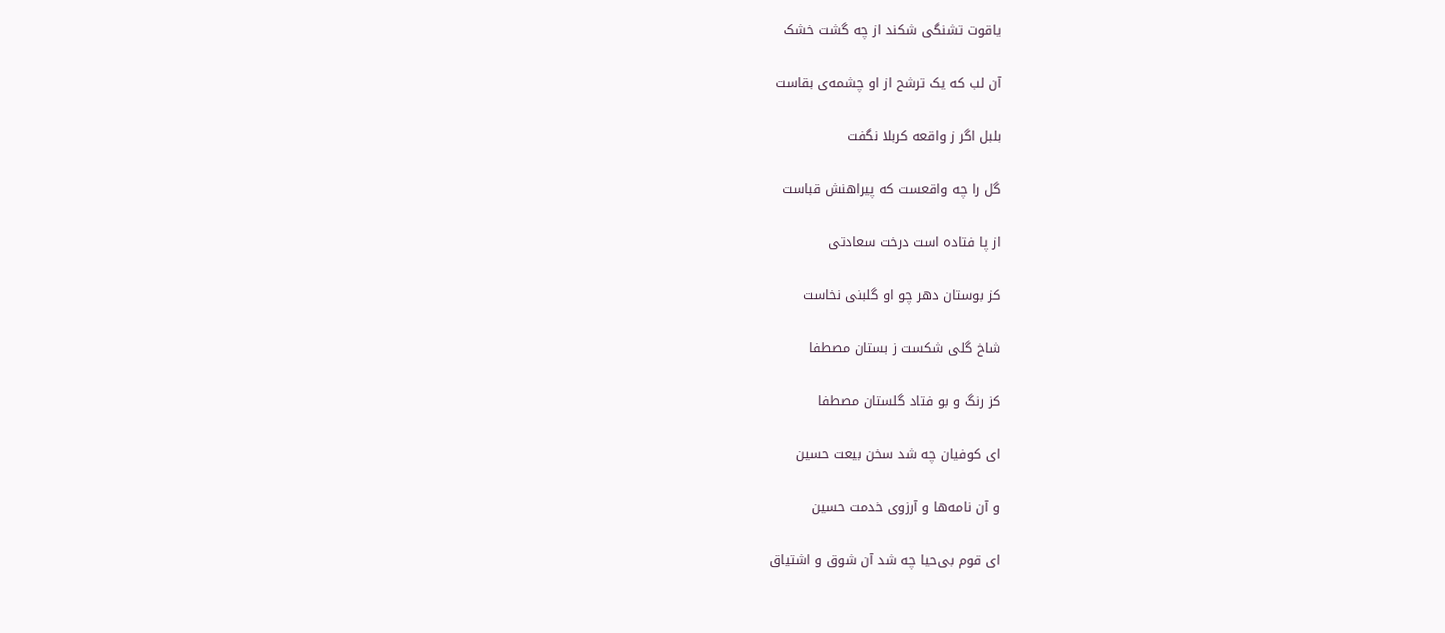یاقوت تشنگی شکند از چه گشت خشک

آن لب که یک ترشح از او چشمه‌ی بقاست

بلبل اگر ز واقعه کربلا نگفت

گل را چه واقعست که پیراهنش قباست

از پا فتاده است درخت سعادتی

کز بوستان دهر چو او گلبنی نخاست

شاخ گلی شکست ز بستان مصطفا

کز رنگ و بو فتاد گلستان مصطفا

ای کوفیان چه شد سخن بیعت حسین

و آن نامه‌ها و آرزوی خدمت حسین

ای قوم بی‌حیا چه شد آن شوق و اشتیاق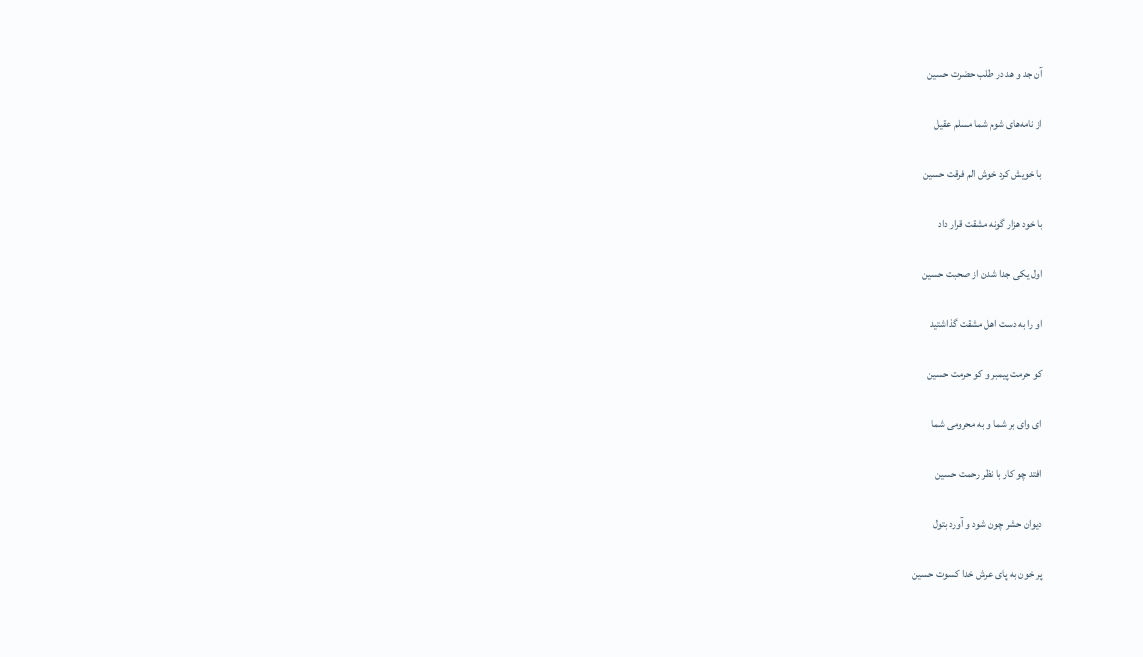آن جد و هد در طلب حضرت حسین

از نامه‌های شوم شما مسلم عقیل

با خویش کرد خوش الم فرقت حسین

با خود هزار گونه مشقت قرار داد

اول یکی جدا شدن از صحبت حسین

او را به دست اهل مشقت گذاشتید

کو حرمت پیمبر و کو حرمت حسین

ای وای بر شما و به محرومی شما

افتد چو کار با نظر رحمت حسین

دیوان حشر چون شود و آورد بتول

پر خون به پای عرش خدا کسوت حسین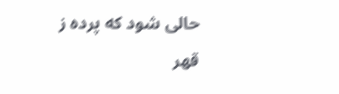حالی شود که پرده ز قهر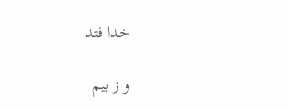خدا فتد

و ز بیم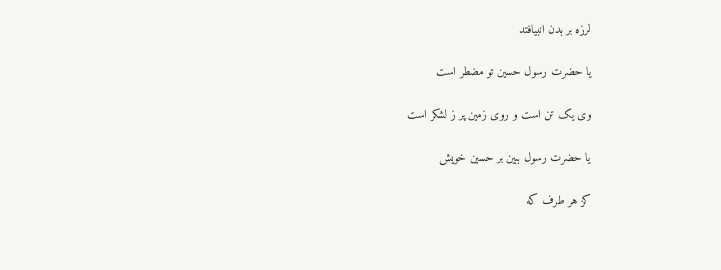لرزه بر بدن انبیافتد

یا حضرت رسول حسین تو مضطر است

وی یک تن است و روی زمین پر ز لشکر است

یا حضرت رسول ببین بر حسین خویش

کز هر طرف که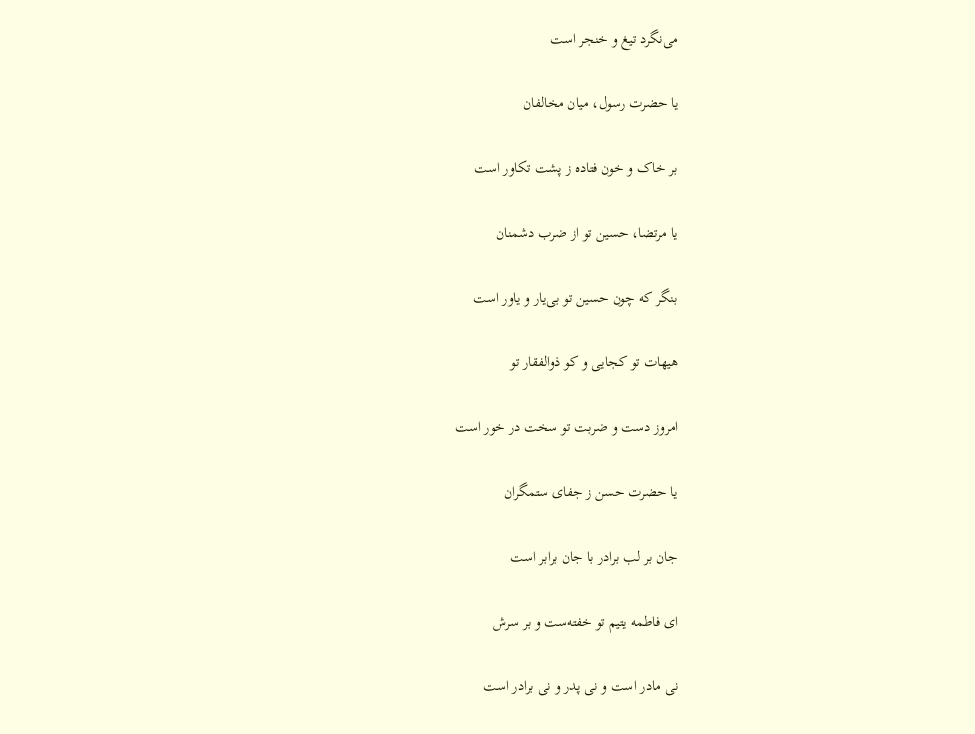می‌نگرد تیغ و خنجر است

یا حضرت رسول، میان مخالفان

بر خاک و خون فتاده ز پشت تکاور است

یا مرتضا، حسین تو از ضرب دشمنان

بنگر که چون حسین تو بی‌یار و یاور است

هیهات تو کجایی و کو ذوالفقار تو

امروز دست و ضربت تو سخت در خور است

یا حضرت حسن ز جفای ستمگران

جان بر لب برادر با جان برابر است

ای فاطمه یتیم تو خفته‌ست و بر سرش

نی مادر است و نی پدر و نی برادر است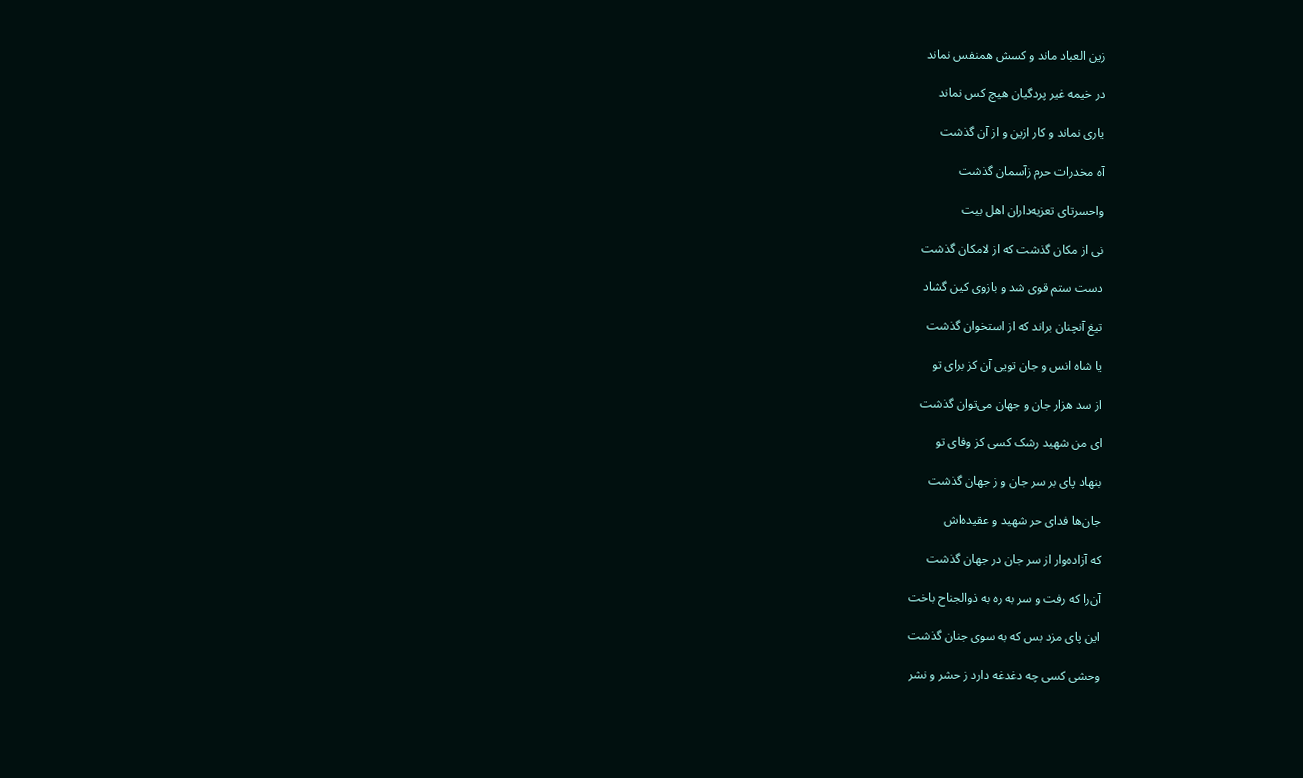زین العباد ماند و کسش همنفس نماند

در خیمه غیر پردگیان هیچ کس نماند

یاری نماند و کار ازین و از آن گذشت

آه مخدرات حرم زآسمان گذشت

واحسرتای تعزیه‌داران اهل بیت

نی از مکان گذشت که از لامکان گذشت

دست ستم قوی شد و بازوی کین گشاد

تیغ آنچنان براند که از استخوان گذشت

یا شاه انس و جان تویی آن کز برای تو

از سد هزار جان و جهان می‌توان گذشت

ای من شهید رشک کسی کز وفای تو

بنهاد پای بر سر جان و ز جهان گذشت

جان‌ها فدای حر شهید و عقیده‌اش

که آزاده‌وار از سر جان در جهان گذشت

آن‌را که رفت و سر به ره به ذوالجناح باخت

این پای مزد بس که به سوی جنان گذشت

وحشی کسی چه دغدغه دارد ز حشر و نشر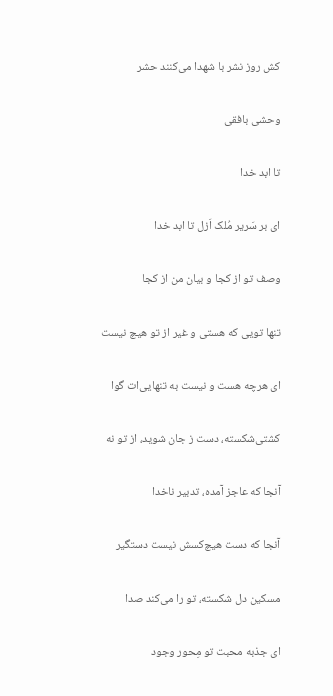کش روز نشر با شهدا می‌کنند حشر

وحشی بافقی

تا ابد خدا

ای بر سَریر مُلک اَزل تا ابد خدا

وصف تو از کجا و بیان من از کجا

تنها تویی که هستی و غیر از تو هیچ نیست

ای هرچه هست و نیست به تنهایی‌ات گوا

کشتی‌شکسته، دست ز جان شوید، از تو نه

آنجا که عاجز آمده، تدبیر ناخدا

آنجا که دست هیچ‌کسش نیست دستگیر

مسکین دل شکسته، تو را می‌کند صدا

ای جذبه محبت تو مِحور وجود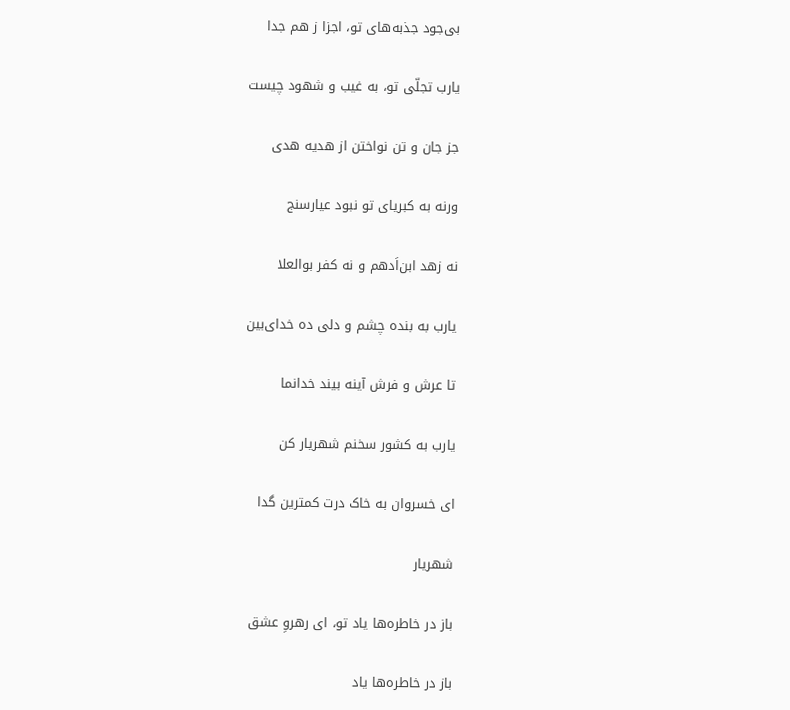بی‌جود جذبه‌های تو، اجزا ز هم جدا

یارب تجلّی تو، به غیب و شهود چیست

جز جان و تن نواختن از هدیه هدی

ورنه به کبریای تو نبود عیارسنج

نه زهد ابن‌اَدهم و نه کفر بوالعلا

یارب به بنده چشم‌ و دلی ده خدای‌بین

تا عرش و فرش آینه بیند خدانما

یارب به کشور سخنم شهریار کن

ای خسروان به خاک درت کمترین گدا

شهریار

باز در خاطره‌ها یاد تو، ای رهروِ عشق

باز در خاطره‌ها یاد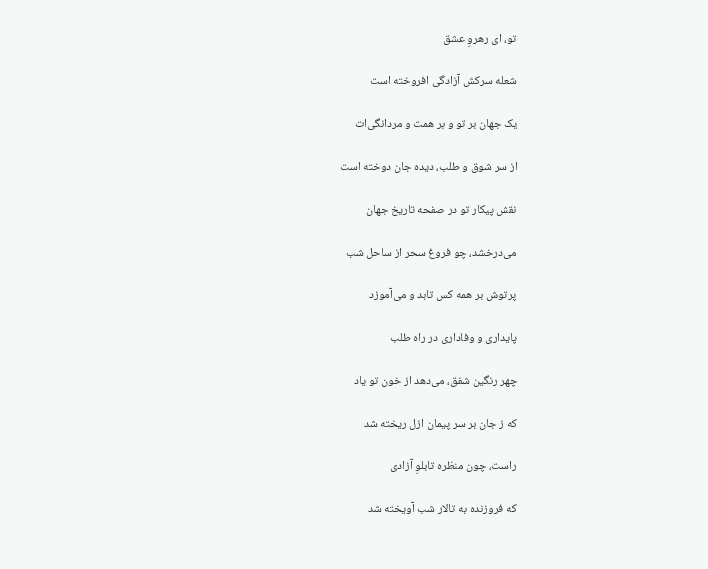تو، ای رهروِ عشق

شعله سرکش آزادگی افروخته است

یک جهان بر تو و بر همت و مردانگی‌ات

از سر شوق و طلب، دیده جان دوخته است

نقش پیکار تو در صفحه تاریخ جهان

می‌درخشد، چو فروغ سحر از ساحل شب

پرتوش بر همه کس تابد و می‌آموزد

پایداری و وفاداری در راه طلب

چهر رنگین شفق، می‌دهد از خون تو یاد

که ز جان بر سر پیمان ازل ریخته شد

راست، چون منظره تابلوِ آزادی

که فروزنده به تالار شب آویخته شد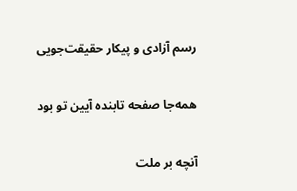رسم آزادی و پیکار حقیقت‌جویی

همه‌جا صفحه تابنده آیین تو بود

آنچه بر ملت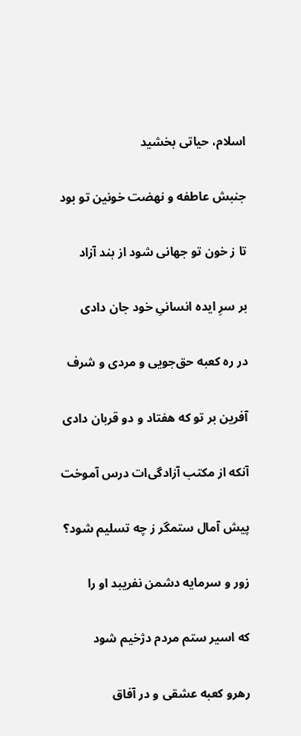اسلام، حیاتی بخشید

جنبش عاطفه و نهضت خونین تو بود

تا ز خون تو جهانی شود از بند آزاد

بر سرِ ایده انسانیِ خود جان دادی

در ره کعبه حق‌جویی و مردی و شرف

آفرین بر تو که هفتاد و دو قربان دادی

آنکه از مکتب آزادگی‌ات درس آموخت

پیش آمال ستمگر ز چه تسلیم شود؟

زور و سرمایه دشمن نفریبد او را

که اسیر ستم مردم دژخیم شود

رهرو کعبه عشقی و در آفاق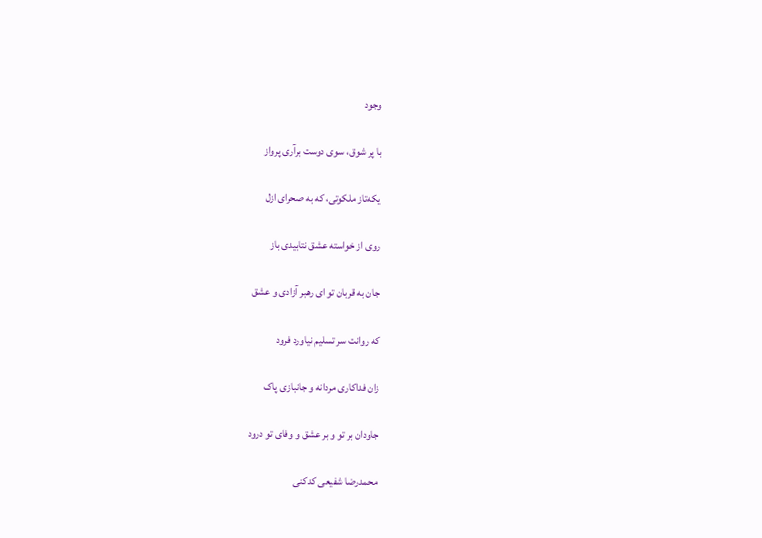وجود

با پر شوق، سوی دوست برآری پرواز

یکه‌تاز ملکوتی، که به صحرای ازل

روی از خواسته عشق نتابیدی باز

جان به قربان تو ای رهبر آزادی و عشق

که روانت سر تسلیم نیاورد فرود

زان فداکاری مردانه و جانبازی پاک

جاودان بر تو و بر عشق و وفای تو درود

محمدرضا شفیعی کدکنی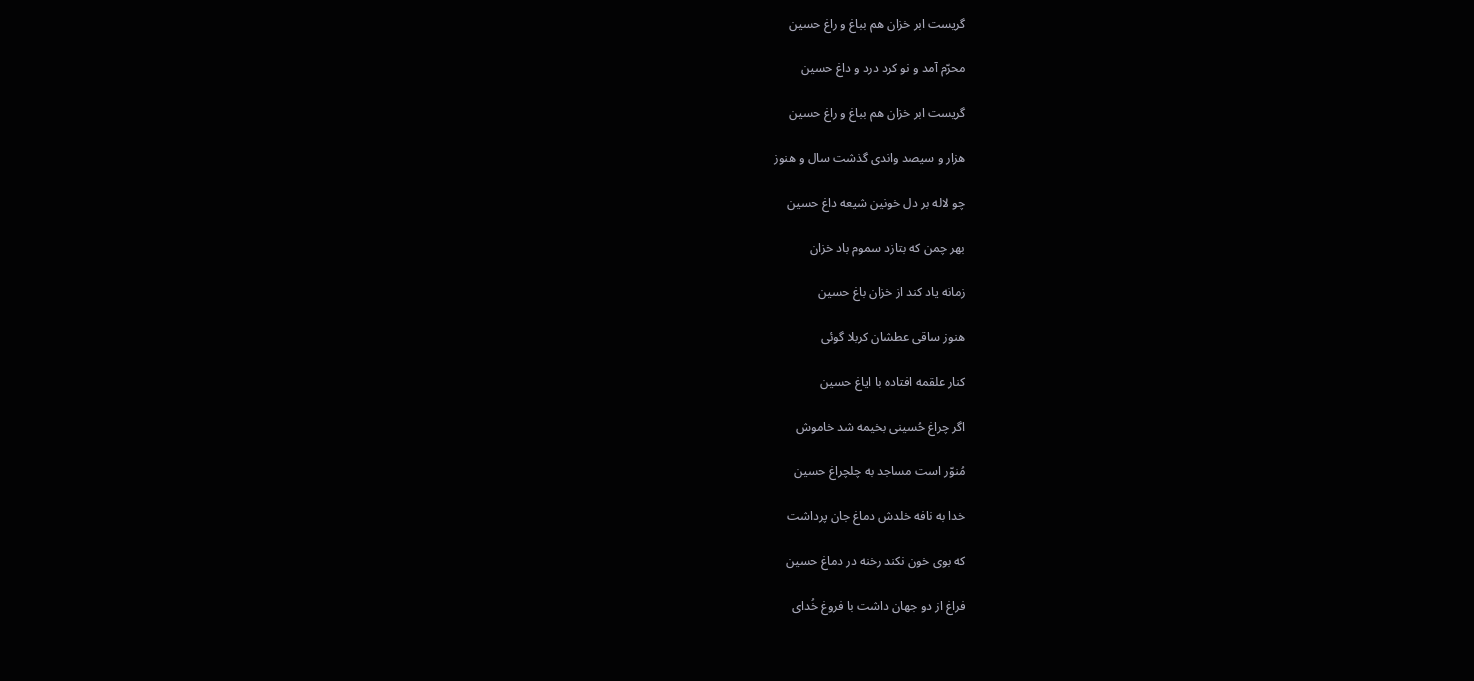گریست ابر خزان هم بباغ و راغ حسین

محرّم آمد و نو کرد درد و داغ حسین

گریست ابر خزان هم بباغ و راغ حسین

هزار و سیصد واندى گذشت سال و هنوز

چو لاله بر دل خونین شیعه داغ حسین

بهر چمن که بتازد سموم باد خزان

زمانه یاد کند از خزان باغ حسین

هنوز ساقى عطشان کربلا گوئى

کنار علقمه افتاده با ایاغ حسین

اگر چراغ حُسینى بخیمه شد خاموش

مُنوّر است مساجد به چلچراغ حسین

خدا به نافه خلدش دماغ جان پرداشت

که بوى خون نکند رخنه در دماغ حسین

فراغ از دو جهان داشت با فروغ خُداى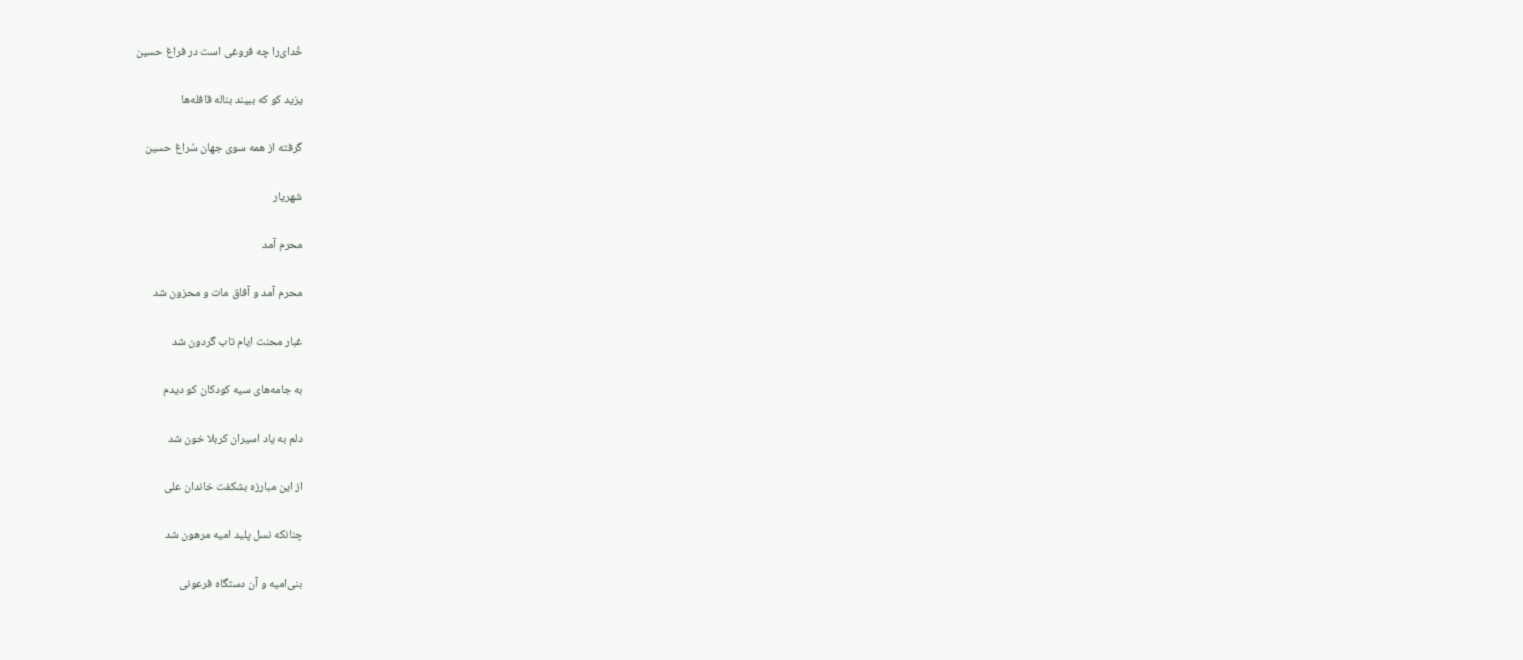خُدای‌را چه فروغى است در فراغ حسین

یزید کو که ببیند بناله قافله‌ها

گرفته از همه سوى جهان سُراغ حسین

شهریار

محرم آمد

محرم آمد و آفاق مات و محزون شد

غبار محنت ایام تاب گردون شد

به جامه‌هاى سیه کودکان کو دیدم

دلم به یاد اسیران کربلا خون شد

از این مبارزه بشکفت خاندان على

چنانکه نسل پلید امیه مرهون شد

بنى‌امیه و آن دستگاه فرعونى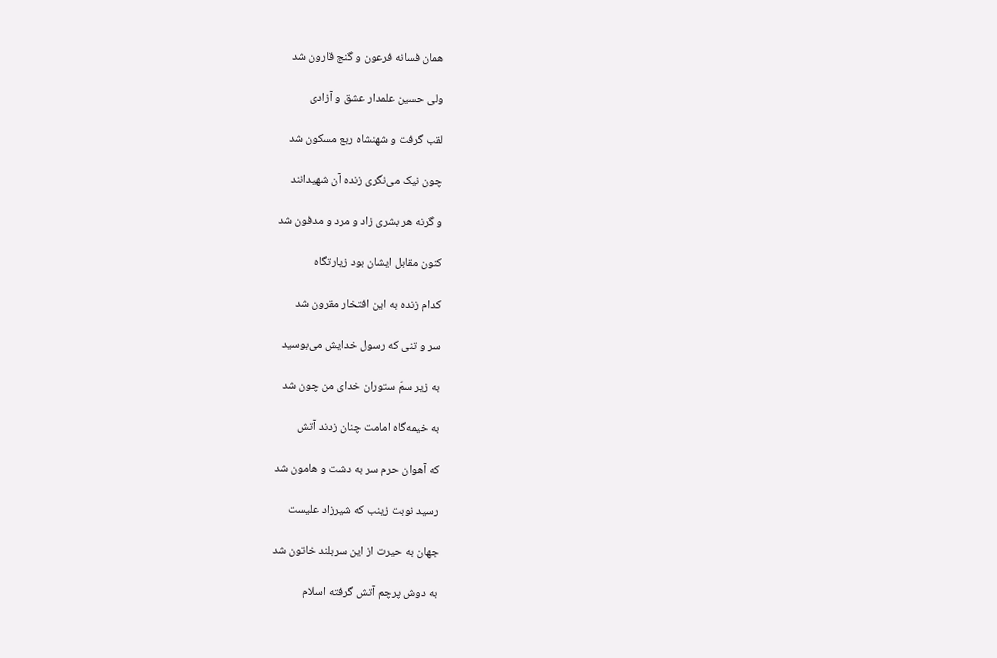همان فسانه فرعون و گنج قارون شد

ولى حسین علمدار عشق و آزادى

لقب گرفت و شهنشاه ربع مسکون شد

چون نیک مى‌نگرى زنده آن شهیدانند

و گرنه هر بشرى زاد و مرد و مدفون شد

کنون مقابل ایشان بود زیارتگاه

کدام زنده به این افتخار مقرون شد

سر و تنى که رسول خدایش مى‌بوسید

به زیر سمّ ستوران خداى من چون شد

به خیمه‌گاه امامت چنان زدند آتش

که آهوان حرم سر به دشت و هامون شد

رسید نوبت زینب که شیرزاد علیست

جهان به حیرت از این سربلند خاتون شد

به دوش پرچم آتش گرفته اسلام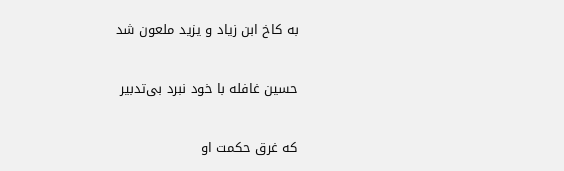به کاخ ابن زیاد و یزید ملعون شد

حسین غافله با خود نبرد بى‌تدبیر

که غرق حکمت او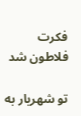فکرت فلاطون شد

تو شهریار به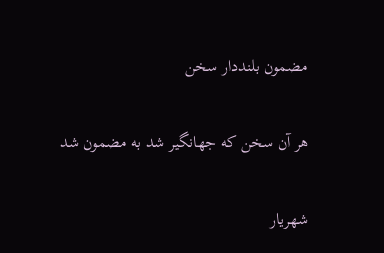مضمون بلنددار سخن

هر آن سخن که جهانگیر شد به مضمون شد

شهریار